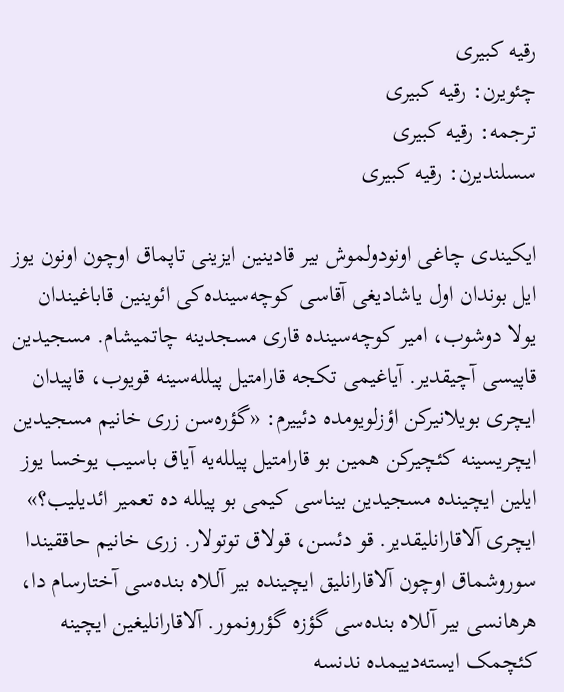رقیه کبیری
چئویرن: رقیه کبیری
ترجمه: رقیه کبیری
سسلندیرن: رقیه کبیری

ایکیندی چاغی اونودولموش بیر قادینین ایزینی تاپماق اوچون اونون یوز ایل بوندان اول یاشادیغی آقاسی کوچه‌سینده‌کی ائوینین قاباغیندان یولا دوشوب، امیر کوچه‌سینده‌ قاری مسجدینه چاتمیشام. مسجیدین قاپیسی آچیقدیر. آیاغیمی تکجه قارامتیل پیلله‌‌سینه قویوب، قاپیدان ایچری بویلانیرکن اؤزلویومده دئییرم: «گؤره‌سن زری خانیم مسجیدین ایچریسینه کئچیرکن همین بو قارامتیل پیلله‌یه آیاق باسیب یوخسا یوز ایلین ایچینده مسجیدین بیناسی کیمی بو پیلله‌ ده تعمیر ائدیلیب؟»
ایچری آلاقارانلیقدیر. قو دئسن، قولاق توتولار. زری خانیم حاققیندا سوروشماق اوچون آلاقارانلیق ایچینده بیر آلـلاه بنده‌سی آختارسام دا، هرهانسی بیر آلـلاه بنده‌سی گؤزه گؤرونمور. آلاقارانلیغین ایچینه کئچمک ایسته‌دییمده ندنسه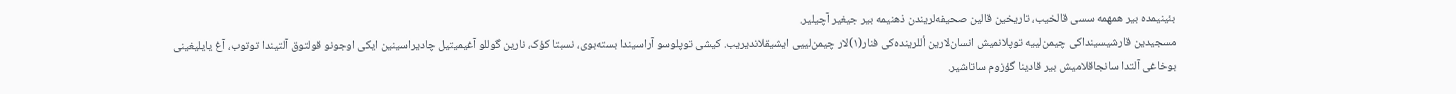بئینیمده بیر همهمه سسی قالخیب، تاریخین قالین صحیفه‌لریندن ذهنیمه بیر جیغیر آچیلیر.
مسجیدین قارشیسینداکی چیمن‌لییه توپلانمیش انسان‌لارین أللرینده‌کی فنار(۱)لار چیمن‌لییی ایشیقلاندیریب. کیشی توپلوسو آراسیندا بسته‌بوی، نسبتا کؤک، نارین گوللو آغیمیتیل چادیراسینین ایکی اوجونو قولتوق آلتیندا توتوب، آغ یایلیغینی بوخاغی آلتدا سانجاقلامیش بیر قادینا گؤزوم ساتاشیر.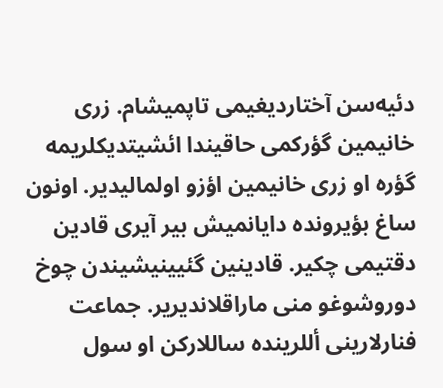دئیه‌سن آختاردیغیمی تاپمیشام. زری خانیمین گؤرکمی حاقیندا ائشیتدیکلریمه گؤره او زری خانیمین اؤزو اولمالیدیر. اونون ساغ بؤیرونده دایانمیش بیر آیری قادین دقتیمی چکیر. قادینین گئیینیشیندن چوخ دوروشوغو منی ماراقلاندیریر. جماعت فنارلارینی أللرینده ساللارکن او سول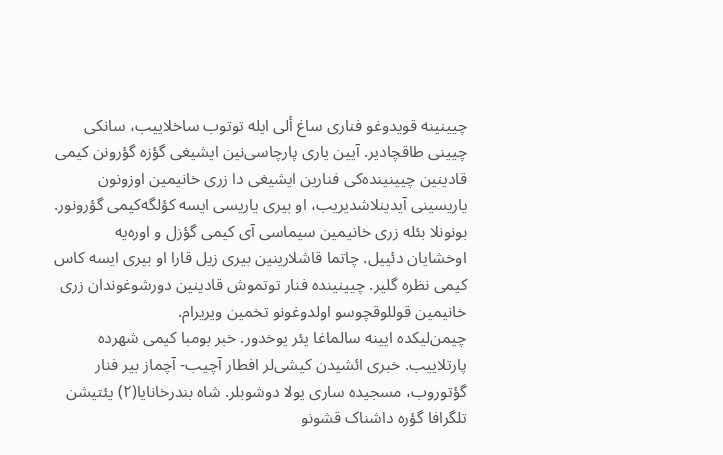چیینینه قویدوغو فناری ساغ ألی ایله توتوب ساخلاییب، سانکی چیینی طاقچادیر. آیین یاری پارچاسی‌نین ایشیغی گؤزه گؤرونن کیمی قادینین چیینینده‌کی فنارین ایشیغی دا زری خانیمین اوزونون یاریسینی آیدینلاشدیریب، او بیری یاریسی ایسه کؤلگه‌کیمی گؤرونور. بونونلا بئله زری خانیمین سیماسی آی کیمی گؤزل و اوره‌یه اوخشایان دئییل. چاتما قاشلارینین بیری زیل قارا او بیری ایسه کاس کیمی نظره گلیر. چیینینده فنار توتموش قادینین دورشوغوندان زری خانیمین قوللوقچوسو اولدوغونو تخمین ویریرام.
چیمن‌لیکده ایینه سالماغا یئر یوخدور. خبر بومبا کیمی شهرده پارتلاییب. خبری ائشیدن کیشی‌لر افطار آچیب- آچماز بیر فنار گؤتوروب، مسجیده ساری یولا دوشوبلر. شاه بندرخانایا(۲) یئتیشن تلگرافا گؤره داشناک‌ قشونو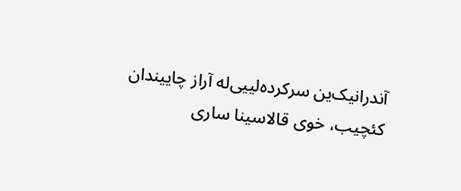آندرانیک‌ین سرکرده‌لییی‌له آراز چاییندان کئچیب، خوی قالاسینا ساری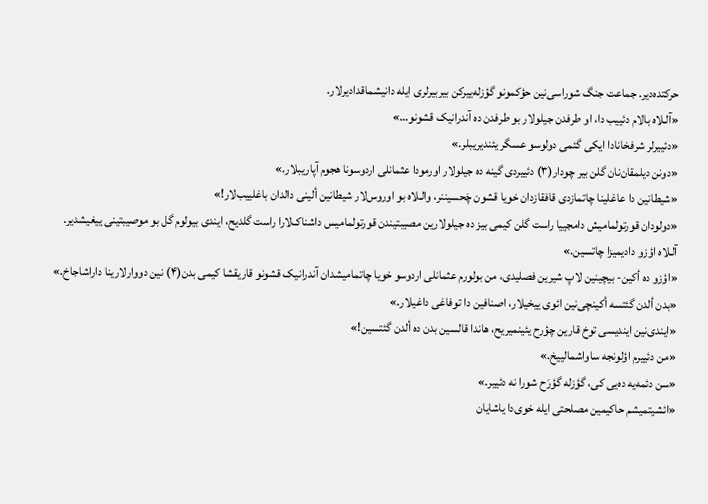حرکتده‌دیر. جماعت جنگ شوراسی‌نین حؤکمونو گؤزله‌ییرکن بیربیرلری ایله دانیشماقدادیرلار.
«آلـلاه بالام دئییب دا، او طرفدن جیلولار بو طرفدن ده آندرانیک قشونو…»
«دئییرلر شرفخانادا ایکی گئمی دولوسو عسگر یئندیریبلر.»
«دونن دیلمقان‌نان گلن بیر چودار(۳) دئییردی گینه ده جیلولار اورمودا عثمانلی اردوسونا هجوم آپاریبلار.»
«شیطانین دا عاغلینا چاتمازدی قافقازدان خویا قشون چَحسیننر، والـلاه بو اوروس‌لار شیطانین ألینی دالدان باغلییب‌لار!»
«دولودان قورتولمامیش دامجییا راست گلن کیمی بیز ده جیلولارین مصیبتیندن قورتولمامیس داشناک‌لارا راست گلدیح، ایندی بیولوم گل بو موصیبتینی ییغیشدیر. آلـلاه اؤزو دادیمیزا چاتسین.»
«اؤزو ده أکین- بیچینین لاپ شیرین فصلیدی، من بولورم عثمانلی اردوسو خویا چاتمامیشدان آندرانیک قشونو قاریقشا کیمی بدن(۴) نین دووارلارینا داراشاجاخ.»
«بدن ألدن گئتسه أکینچی‌نین ائوی ییخیلار، اصنافین دا توفاغی داغیلار.»
«ایندی‌نین ایندیسی توخ قارین چؤرح یئینمیریح، هاندا قالسین بدن ده ألدن گئتسین!»
«من دئییرم اؤلونجه ساواشمالییخ.»
«سن دئمه‌یه ده‌یی کی، گؤزله گؤرَح شورا نه دئییر.»
«ائشیتمیشم حاکیمین مصلحتی ایله خوی‌دا یاشایان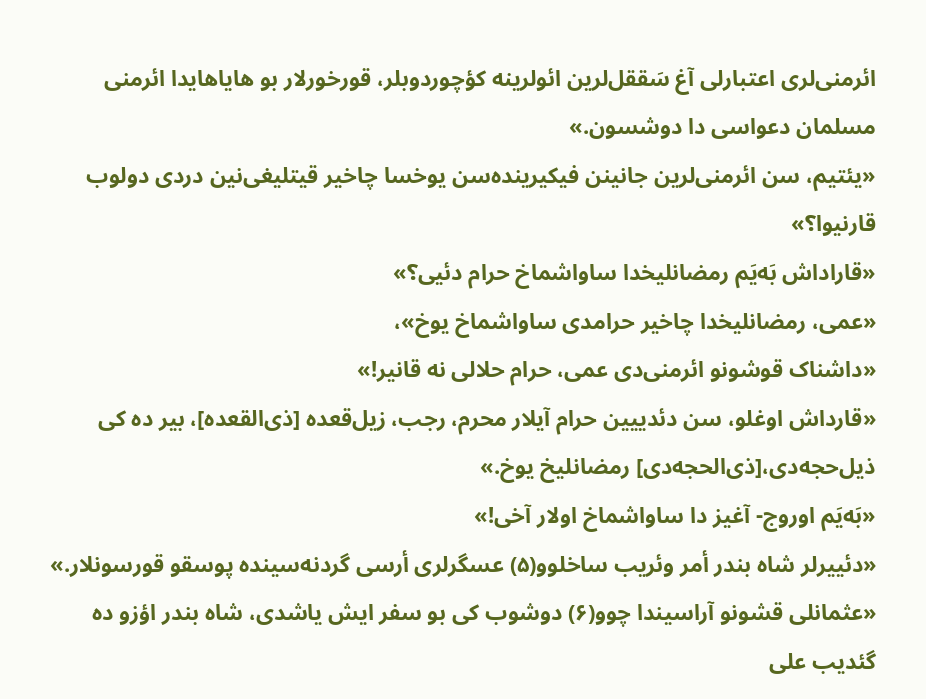ائرمنی‌لری اعتبارلی آغ سَققل‌لرین ائولرینه کؤچوردوبلر، قورخورلار بو هایاهایدا ائرمنی مسلمان دعواسی دا دوشسون.»
«یئتیم، سن ائرمنی‌لرین جانینن فیکیرینده‌سن یوخسا چاخیر قیتلیغی‌نین دردی دولوب قارنیوا؟»
«قاراداش بَه‌یَم رمضانلیخدا ساواشماخ حرام دئیی؟»
«عمی، رمضانلیخدا چاخیر حرامدی ساواشماخ یوخ»،
«داشناک قوشونو ائرمنی‌دی عمی، حرام حلالی نه قانیر!»
«قارداش اوغلو، سن دئدییین حرام آیلار محرم، رجب، زیل‌قعده [ذی‌القعده]، بیر ده کی ذیل‌حجه‌دی،[ذی‌الحجه‌دی] رمضانلیخ یوخ.»
«بَه‌یَم اوروج- آغیز دا ساواشماخ اولار آخی!»
«دئییرلر شاه بندر أمر وئریب ساخلوو(۵) عسگرلری أرسی گردنه‌سینده پوسقو قورسونلار.»
«عثمانلی قشونو آراسیندا چوو(۶) دوشوب کی بو سفر ایش یاشدی، شاه بندر اؤزو ده گئدیب علی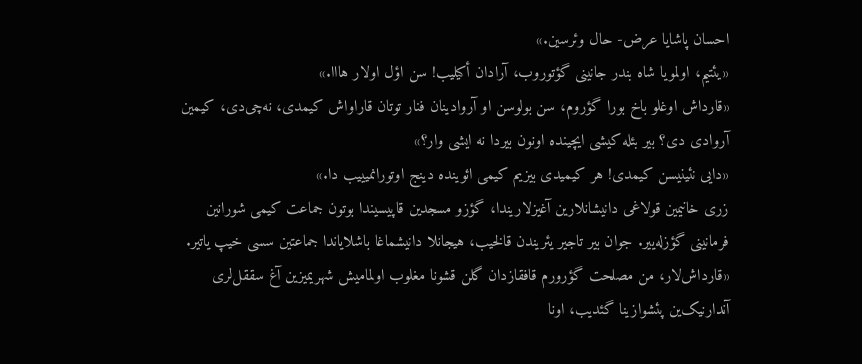احسان پاشایا عرض- حال وئرسین.»
«یئتیم، اولمویا شاه بندر جانینی گؤتوروب، آرادان أکیلیب! سن اؤل اولار هااا.»
«قارداش اوغلو باخ بورا گؤروم، سن بولوسن او آروادینان فنار توتان قاراواش کیمدی، نه‌چی‌دی، کیمین آروادی دی؟ بیر بئله کیشی ایچینده اونون بیردا نه ایشی وار؟»
«دایی نئینیسن کیمدی! هر کیمیدی بیزیم کیمی ائوینده دینج اوتورانمیییب دا.»
زری‌ خانیمین قولاغی دانیشانلارین آغیزلاریندا، گؤزو مسجدین قاپیسیندا بوتون جماعت کیمی شورانین فرمانینی گؤزله‌ییر. جوان بیر تاجیر یئریندن قالخیب، هیجانلا دانیشماغا باشلایاندا جماعتین سسی خیپ یاتیر.
«قارداش‌لار، من مصلحت گؤرورم قافقازدان گلن قشونا مغلوب اولمامیش شهریمیزین آغ سققل‌لری آندارنیک‌ین پئشوازینا گئدیب، اونا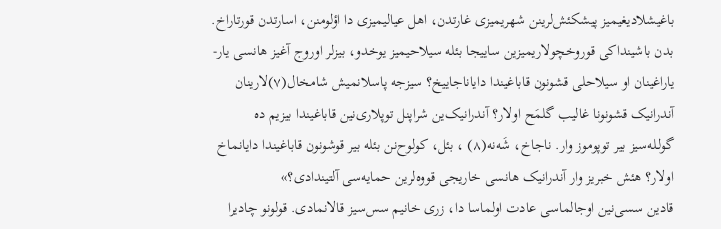باغیشلادیغیمیز پیشکئش‌لرینن شهریمیزی غارتدن، اهل عیالیمیزی دا اؤلومنن، اسارتدن قورتاراخ. بد‌ن باشینداکی قوروخچولاریمیزین ساییجا بئله سیلاحیمیز یوخدو، بیزلر اوروج آغیز هانسی یار- یاراغینان او سیلاحلی قشونون قاباغیندا دایاناجاییخ؟ سیزجه پاسلانمیش شامخال(۷)لارینان آندرانیک قشونونا غالیب گلمَح اولار؟ آندرانیک‌ین شراپنل توپلاری‌نین قاباغیندا بیزیم ده گولـله‌سیز بیر توپوموز وار. ناجاخ، شَه‌نه(۸) ، بئل، کولوح‌نن بئله بیر قوشونون قاباغیندا دایانماخ اولار؟ هئش خبریز وار آندرانیک هانسی خاریجی قووه‌لرین حمایه‌سی آلتیندادی؟»
قادین سسی‌نین اوجالماسی عادت اولماسا دا، زری خانیم سس‌سیز قالانمادی. قولونو چادیرا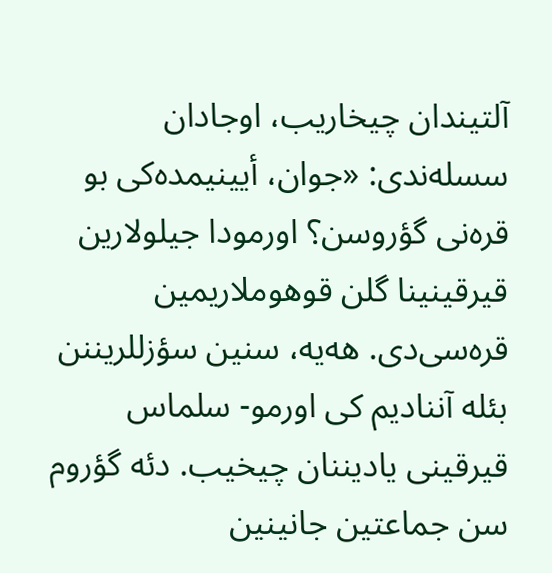آلتیندان چیخاریب، اوجادان سسله‌ندی: «جوان، أیینیمده‌کی بو قره‌نی گؤروسن؟ اورمودا جیلولارین قیرقینینا گلن قوهوملاریمین قره‌سی‌دی. هه‌یه، سنین سؤزللریننن بئله آننادیم کی اورمو- سلماس قیرقینی یادیننان چیخیب. دئه گؤروم سن جماعتین جانینین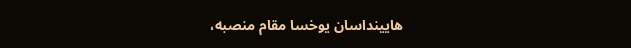هایینداسان یوخسا مقام منصبه،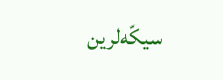سیکّه‌لرین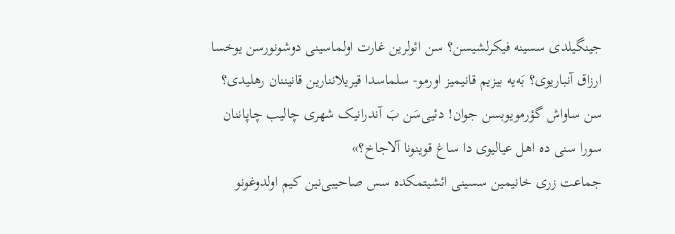جینگیلدی سسینه فیکرلشیسن؟ سن ائولرین غارت اولماسینی دوشونورسن یوخسا ارزاق آنباریوی؟ بَه‌یه بیزیم قانیمیز اورمو- سلماسدا قیریلاننارین قانیننان رهلیدی؟ سن ساواش گؤرمویوبسن جوان! دئیی‌سَن بَ آندرانیک شهری چالیب چاپاننان سورا سنی ده اهل عیالیوی دا ساغ قوینونا آلاجاخ؟»
جماعت زری خانیمین سسینی ائشیتمکده سس صاحیبی‌نین کیم اولدوغونو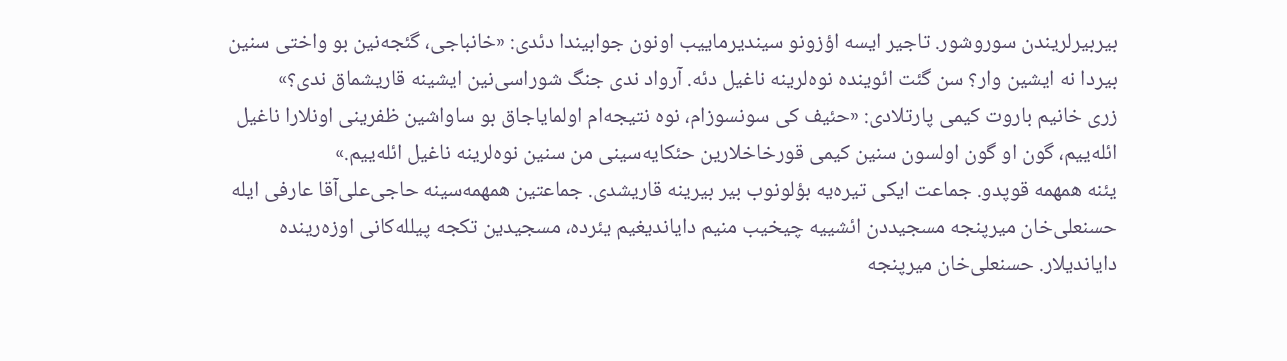بیربیرلریندن سوروشور. تاجیر ایسه اؤزونو سیندیرماییب اونون جوابیندا دئدی: «خانباجی، گئجه‌نین بو واختی سنین بیردا نه ایشین وار؟ سن گئت ائوینده نوه‌لرینه ناغیل دئه. آرواد ندی جنگ شوراسی‌نین ایشینه قاریشماق ندی؟»
زری خانیم باروت کیمی پارتلادی: «حئیف کی سونسوزام، نوه نتیجه‌ام اولمایاجاق بو ساواشین ظفرینی اونلارا ناغیل ائله‌ییم، گون او گون اولسون سنین کیمی قورخاخلارین حئکایه‌سینی من سنین نوه‌لرینه ناغیل ائله‌ییم.»
یئنه همهمه قوپدو. جماعت ایکی تیره‌یه بؤلونوب بیر بیرینه قاریشدی. جماعتین همهمه‌سینه حاجی‌علی‌آقا عارفی ایله حسنعلی‌خان میرپنجه مسجیددن ائشییه چیخیب منیم دایاندیغیم یئرده، مسجیدین تکجه پیلله‌کانی اوزه‌رینده دایاندیلار. حسنعلی‌خان میرپنجه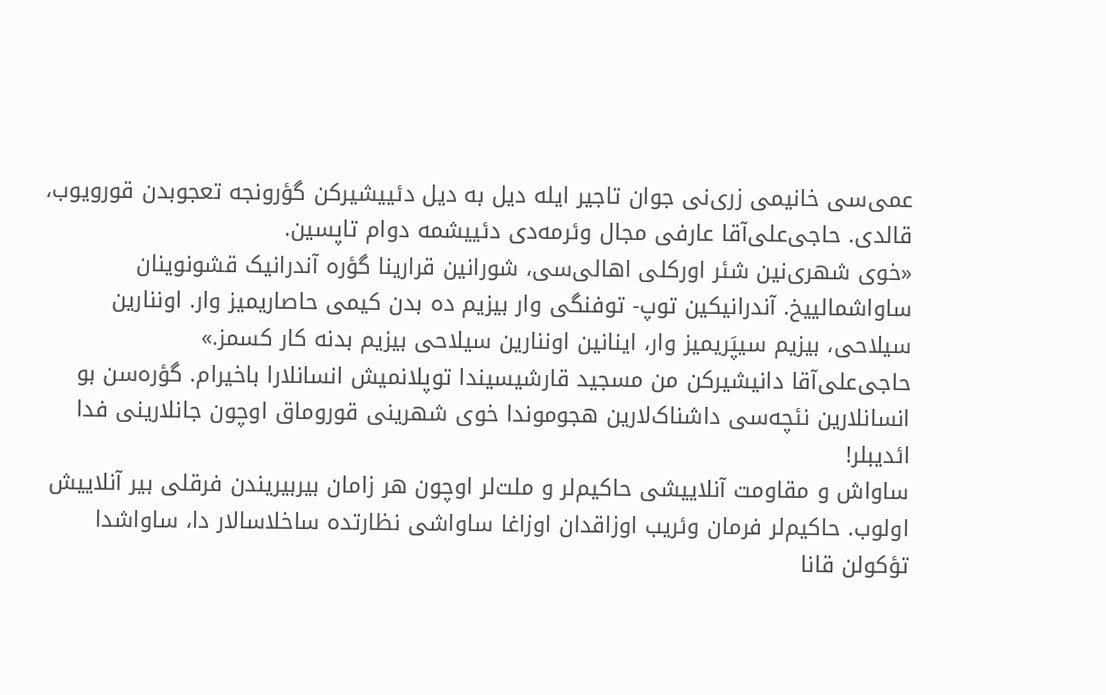عمی‌سی خانیمی زری‌نی جوان تاجیر ایله دیل به دیل دئییشیرکن گؤرونجه تعجوبدن قورویوب، قالدی. حاجی‌علی‌آقا عارفی‌ مجال وئرمه‌دی دئییشمه دوام تاپسین.
«خوی شهری‌نین شئر اورکلی اهالی‌سی، شورانین قرارینا گؤره آندرانیک قشونوینان ساواشمالییخ. آندرانیکین توپ- توفنگی وار بیزیم ده بد‌ن کیمی حاصاریمیز وار. اوننارین سیلاحی، بیزیم سیپَریمیز وار، اینانین اوننارین سیلاحی بیزیم بدنه کار کسمز.»
حاجی‌علی‌آقا دانیشیرکن من مسجید قارشیسیندا توپلانمیش انسانلارا باخیرام. گؤره‌سن بو انسانلارین نئچه‌سی داشناک‌لارین هجوموندا خوی شهرینی قوروماق اوچون جانلارینی فدا ائدیبلر!
ساواش و مقاومت آنلاییشی حاکیم‌لر و ملت‌لر اوچون هر زامان بیربیریندن فرقلی‌ بیر آنلاییش اولوب. حاکیم‌لر فرمان وئریب اوزاقدان اوزاغا ساواشی نظارتده ساخلاسالار دا، ساواشدا تؤکولن قانا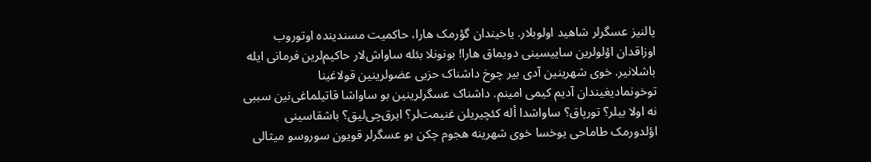یالنیز عسگرلر شاهید اولوبلار. یاخیندان گؤرمک هارا، حاکمیت مسندینده اوتوروب اوزاقدان اؤلولرین ساییسینی دویماق هارا! بونونلا بئله ساواش‌لار حاکیم‌لرین فرمانی ایله باشلانیر. خوی شهرینین آدی بیر چوخ داشناک حزبی عضولرینین قولاغینا توخونمادیغیندان آدیم کیمی امینم. داشناک‌ عسگرلرینین بو ساواشا قاتیلماغی‌نین سببی نه اولا بیلر؟ تورپاق؟ ساواشدا أله کئچیریلن غنیمت‌لر؟ ایرق‌چی‌لیق؟ باشقاسینی اؤلدورمک طاماحی یوخسا خوی شهرینه هجوم چکن بو عسگرلر قویون سوروسو میثالی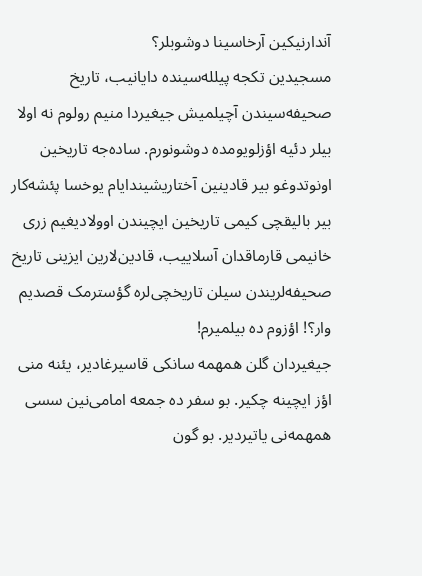آندارنیکین آرخاسینا دوشوبلر؟
مسجیدین تکجه پیلله‌سینده دایانیب، تاریخ صحیفه‌‌سیندن آچیلمیش جیغیردا منیم رولوم نه اولا بیلر دئیه اؤزلویومده دوشونورم. ساده‌جه تاریخین اونوتدوغو بیر قادینین آختاریشیندایام یوخسا پئشه‌کار بیر بالیقچی کیمی تاریخین ایچیندن اوولادیغیم زری خانیمی قارماقدان آسلاییب، قادین‌لارین ایزینی تاریخ صحیفه‌لریندن سیلن تاریخچی‌لره گؤسترمک قصدیم وار؟! اؤزوم ده بیلمیرم!
جیغیردان گلن همهمه سانکی قاسیرغادیر، یئنه منی اؤز ایچینه چکیر. بو سفر ده جمعه امامی‌نین سسی همهمه‌نی یاتیردیر. بو گون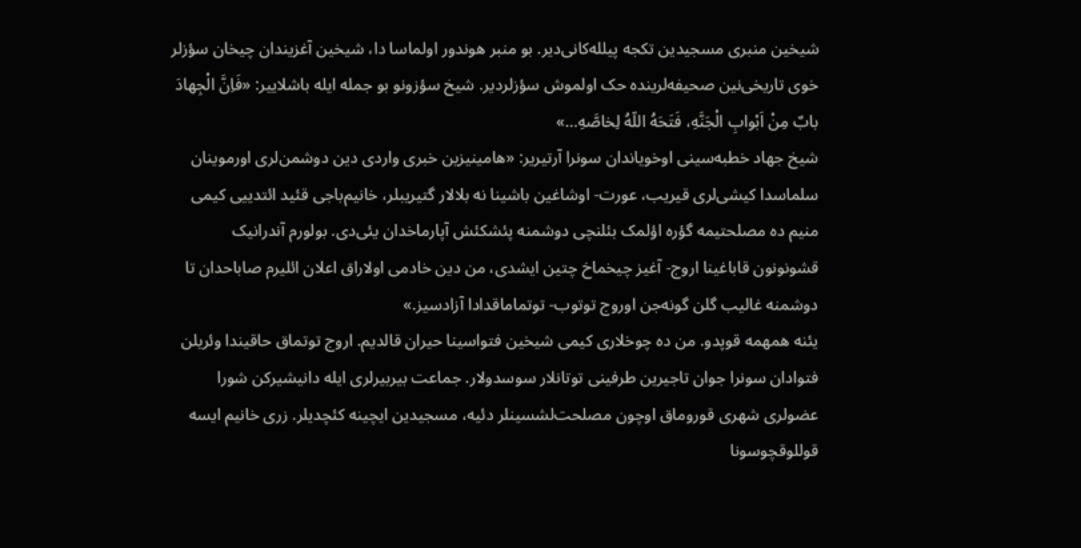شیخین منبری‌ مسجیدین تکجه پیلله‌کانی‌دیر. بو منبر هوندور اولماسا دا، شیخین آغزیندان چیخان سؤزلر خوی تاریخی‌نین صحیفه‌لرینده حک اولموش سؤزلردیر. شیخ سؤزونو بو جمله ایله باشلاییر: «فَاِنَّ الْجِهادَ بابٌ مِنْ اَبْوابِ الْجَنَّهِ، فَتَحَهُ اللّهُ لِخاصَّهِ…»
شیخ جهاد خطبه‌سینی اوخویاندان سونرا آرتیریر: «هامینیزین خبری واردی دین دوشمن‌لری اورموینان سلماسدا کیشی‌لری قیریب، عورت- اوشاغین باشینا نه بلالار گتیریبلر، خانیم‌باجی قئید ائتدییی کیمی منیم ده مصلحتیمه گؤره اؤلمک بئلنچی دوشمنه پئشکئش آپارماخدان یئی‌دی. بولورم آندرانیک قشونونون قاباغینا اروج- آغیز چیخماخ چتین ایشدی، من دین خادمی اولاراق اعلان ائلیرم صاباحدان تا دوشمنه غالیب گلن گونه‌جن اوروج توتوب- توتماماقدادا آزادسیز.»
یئنه همهمه قوپدو. من ده چوخلاری کیمی شیخین فتواسینا حیران قالدیم. اروج توتماق حاقیندا وئریلن فتوادان سونرا جوان تاجیرین طرفینی توتانلار سوسدولار. جماعت بیربیرلری ایله دانیشیرکن شورا عضولری شهری قوروماق اوچون مصلحت‌لشسینلر دئیه، مسجیدین ایچینه کئچدیلر. زری خانیم ایسه قوللوقچوسونا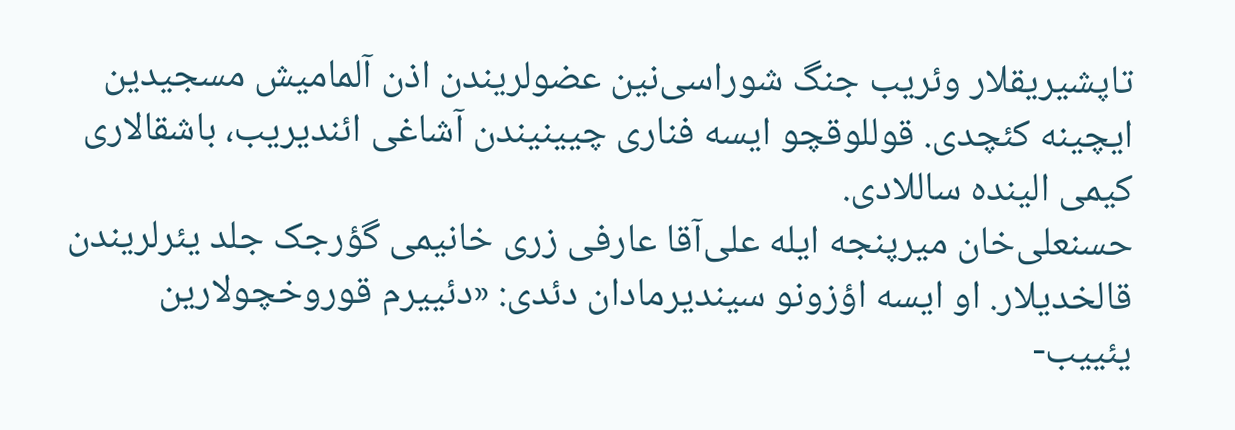تاپشیریقلار وئریب جنگ شوراسی‌نین عضولریندن اذن آلمامیش مسجیدین ایچینه کئچدی. قوللوقچو ایسه فناری چیینیندن آشاغی ائندیریب، باشقالاری کیمی الینده ساللادی.
حسنعلی‌خان میرپنجه ایله علی‌آقا عارفی زری خانیمی گؤرجک جلد یئرلریندن قالخدیلار. او ایسه اؤزونو سیندیرمادان دئدی: «دئییرم قوروخچولارین یئییب-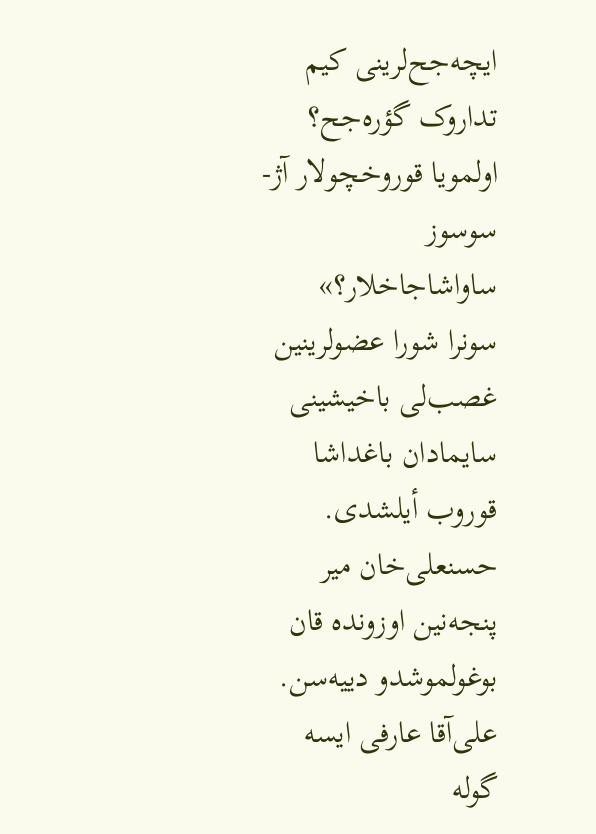ایچه‌جح‌لرینی کیم تداروک گؤره‌جح؟ اولمویا قوروخچولار آژ- سوسوز ساواشاجاخلار؟»
سونرا شورا عضولرینین غصب‌لی باخیشینی سایمادان باغداشا قوروب أیلشدی. حسنعلی‌خان میر پنجه‌نین اوزونده قان بوغولموشدو دییه‌سن. علی‌آقا عارفی ایسه گوله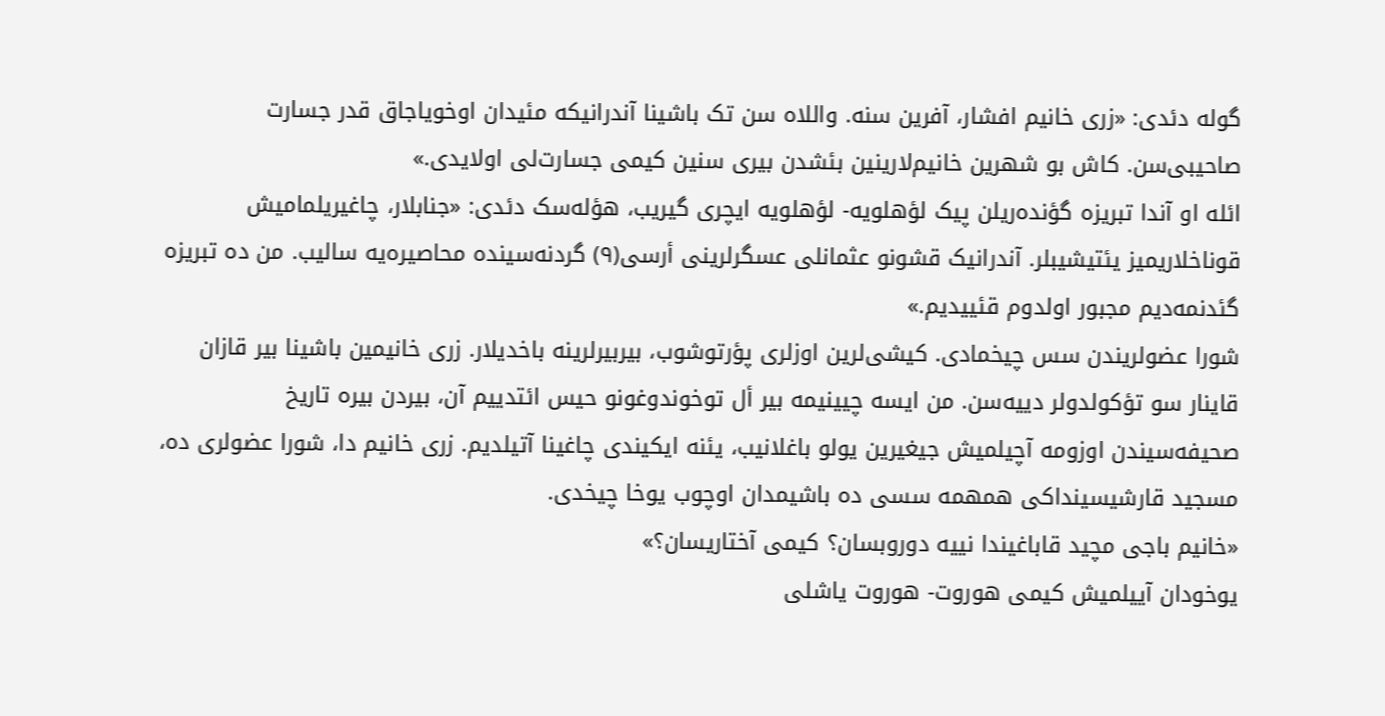گوله دئدی: «زری خانیم افشار، آفرین سنه. واللاه سن تک باشینا آندرانیکه مئیدان اوخویاجاق قدر جسارت صاحیبی‌سن. کاش بو شهرین خانیم‌لارینین بئشدن بیری سنین کیمی جسارت‌لی اولایدی.»
ائله او آندا تبریزه گؤنده‌ریلن پیک لؤهلویه- لؤهلویه ایچری گیریب، هؤله‌سک دئدی: «جنابلار، چاغیریلمامیش قوناخلاریمیز یئتیشیبلر. آندرانیک قشونو عثمانلی عسگرلرینی أرسی(۹) گردنه‌سینده محاصیره‌یه سالیب. من ده تبریزه گئدنمه‌دیم مجبور اولدوم قئییدیم.»
شورا عضولریندن سس چیخمادی. کیشی‌لرین اوزلری پؤرتوشوب، بیربیرلرینه باخدیلار. زری خانیمین باشینا بیر قازان قاینار سو تؤکولدولر دییه‌سن. من ایسه چیینیمه بیر أل توخوندوغونو حیس ائتدییم آن، بیردن بیره تاریخ صحیفه‌سیندن اوزومه آچیلمیش جیغیرین یولو باغلانیب، یئنه ایکیندی چاغینا آتیلدیم. زری خانیم دا، شورا عضولری ده، مسجید قارشیسینداکی همهمه سسی ده باشیمدان اوچوب یوخا چیخدی.
«خانیم باجی مچید قاباغیندا نییه دوروبسان؟ کیمی آختاریسان؟»
یوخودان آییلمیش کیمی هوروت- هوروت یاشلی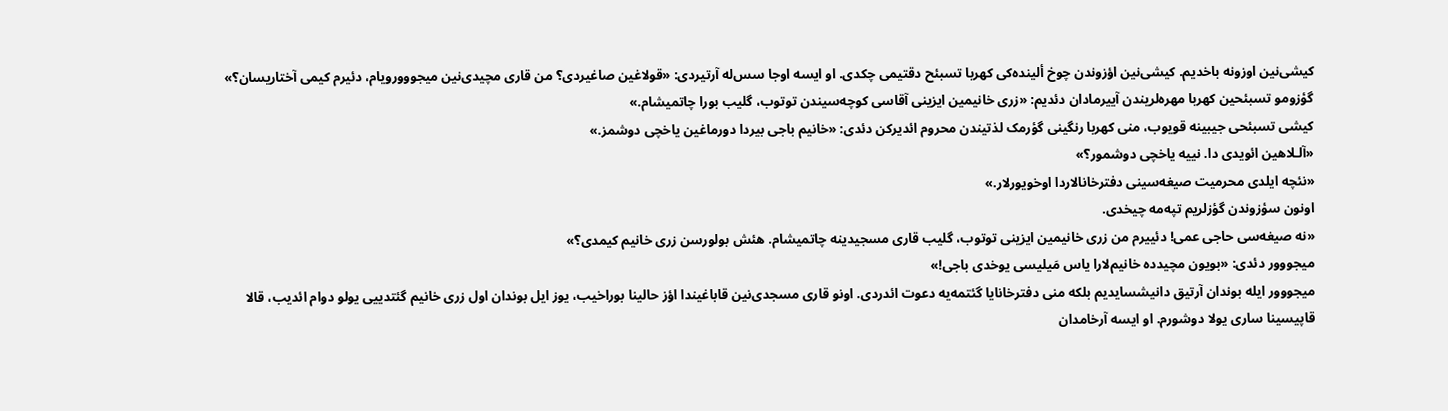کیشی‌نین اوزونه باخدیم. کیشی‌نین اؤزوندن چوخ ألینده‌کی کهربا تسبئح دقتیمی چکدی. او ایسه اوجا سس‌له آرتیردی: «قولاغین صاغیردی؟ من قاری مچیدی‌نین میجووورویام، دئیرم کیمی آختاریسان؟»
گؤزومو تسبئحین کهربا مهره‌لریندن آییرمادان دئدیم: «زری خانیمین ایزینی آقاسی کوچه‌سیندن توتوب، گلیب بورا چاتمیشام.»
کیشی تسبئحی جیبینه قویوب، منی کهربا رنگینی گؤرمک لذتیندن محروم ائدیرکن دئدی: «خانیم باجی بیردا دورماغین یاخچی دوشمز.»
«آلـلاهین ائویدی دا. نییه یاخچی دوشمور؟»
«نئچه ایلدی محرمیت صیغه‌سینی‌ دفترخانالاردا اوخویورلار.»
اونون سؤزوندن گؤزلریم تپه‌مه چیخدی.
«نه صیغه‌سی حاجی عمی! دئییرم من زری خانیمین ایزینی توتوب، گلیب قاری مسجیدینه چاتمیشام. هئش بولورسن زری خانیم کیمدی؟»
میجووور دئدی: «بویون مچیدده خانیم‌لارا یاس مَیلیسی یوخدی باجی!»
میجووور ایله بوندان آرتیق دانیشسایدیم بلکه منی دفترخانایا گئتمه‌یه دعوت ائدردی. اونو قاری مسجدی‌نین قاباغیندا اؤز حالینا بوراخیب، یوز ایل بوندان اول زری خانیم گئتدییی یولو دوام ائدیب، قالا قاپیسینا ساری یولا دوشورم. او ایسه آرخامدان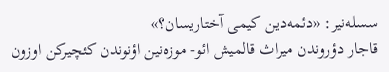سسله‌نیر: «دئمه‌دین کیمی آختاریسان؟»
قاجار دؤروندن میراث قالمیش ائو- موزه‌‌‌نین اؤنوندن کئچیرکن اوزون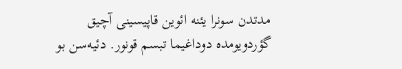مدتدن سونرا یئنه ائوین قاپیسینی آچیق گؤردویومده دوداغیما تبسم قونور. دئیه‌سن بو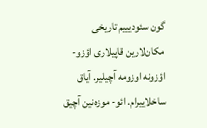گون سئودیییم تاریخی مکان‌لارین قاپیلاری اؤزو-اؤزونه اوزومه آچیلیر. آیاق ساخلاییرام. ائو- موزه‌نین آچیق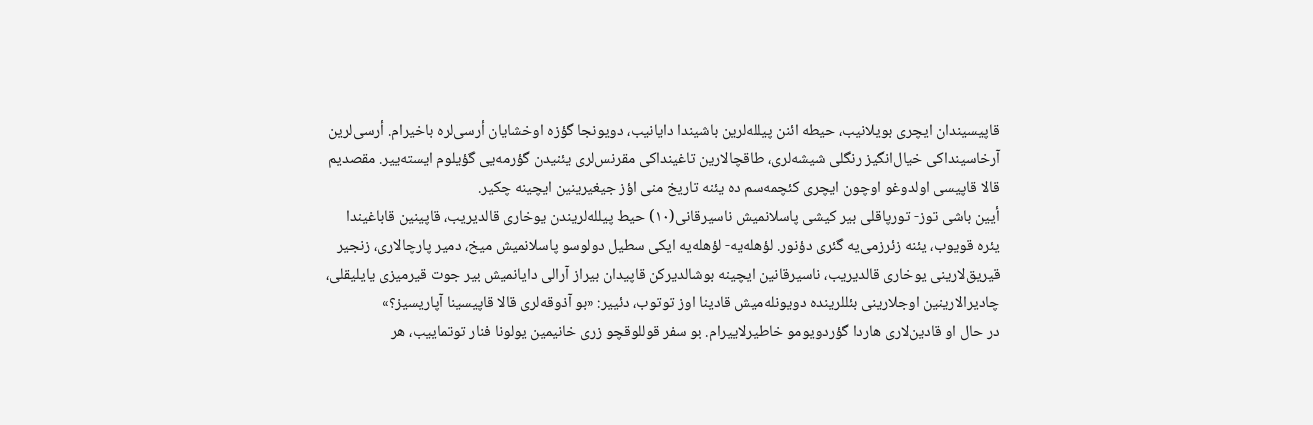قاپیسیندان ایچری بویلانیب، حیطه ائنن پیلله‌لرین باشیندا دایانیب، دویونجا گؤزه اوخشایان أرسی‌لره باخیرام. أرسی‌لرین آرخاسینداکی خیال‌انگیز رنگلی شیشه‌لری، طاقچالارین تاغینداکی مقرنس‌لری یئنیدن گؤرمه‌یی گؤیلوم ایسته‌ییر. مقصدیم قالا قاپیسی اولدوغو اوچون ایچری کئچمه‌سم ده یئنه تاریخ منی اؤز جیغیرینین ایچینه چکیر.
أیین باشی توز- تورپاقلی بیر کیشی پاسلانمیش ناسیرقانی(۱۰) حیط پیلله‌لریندن یوخاری قالدیریب، قاپینین قاباغیندا یئره قویوب، یئنه زئرزمی‌یه گئری دؤنور. لؤهله‌یه- لؤهله‌یه ایکی سطیل دولوسو پاسلانمیش میخ، دمیر پارچالاری، زنجیر قیریق‌لارینی یوخاری قالدیریب، ناسیرقانین ایچینه بوشالدیرکن قاپیدان بیراز آرالی دایانمیش بیر جوت قیرمیزی یایلیقلی، چادیرالارینین اوجلارینی بئللرینده دویونله‌میش قادینا اوز توتوب، دئییر: «بو آذوقه‌لری قالا قاپیسینا آپاریسیز؟»
در حال او قادین‌لاری هاردا گؤردویومو خاطیرلاییرام. بو سفر قوللوقچو زری خانیمین یولونا فنار توتماییب، هر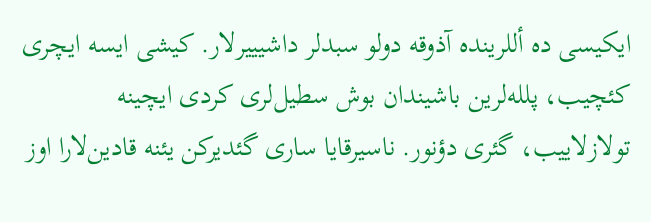ایکیسی‌ ده أللرینده آذوقه دولو سبدلر داشیییرلار. کیشی ایسه ایچری کئچیب، پلله‌لرین باشیندان بوش سطیل‌لری کردی ایچینه تولازلاییب، گئری دؤنور. ناسیرقایا ساری گئدیرکن یئنه قادین‌لارا اوز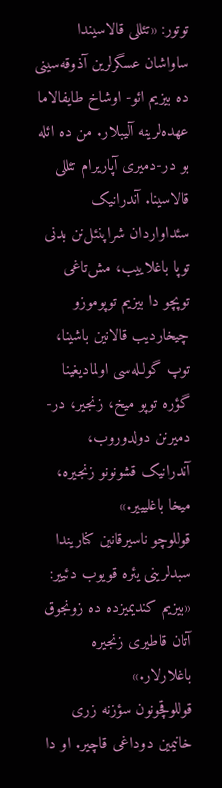توتور: «تئللی قالاسیندا ساواشان عسگرلرین آذوقه‌سینی ده بیزیم ائو- اوشاخ طایفالاما عهده‌لرینه آلیبلار. من ده ائله بو در-دمیری آپاریرام تئللی قالاسینا. آندرانیک سئداواردان شراپنئل‌نن بدنی توپا باغلاییب، مش‌تاغی توپچو دا بیزیم توپوموزو چیخاردیب قالانین باشینا، توپ گولـله‌سی اولمادیغینا گؤره توپو میخ، زنجیر، در-دمیرنن دولدوروب، آندرانیک قشونونو زنجیره، میخا باغلیییر.»
قوللوچو ناسیرقانین کناریندا سبدلرینی یئره قویوب دئییر: «بیزیم کندیمیزده ده زونجوق آتان قاطیری زنجیره باغلارلار.»
قوللوقچونون سؤزنه زری خانیمین دوداغی قاچیر. او دا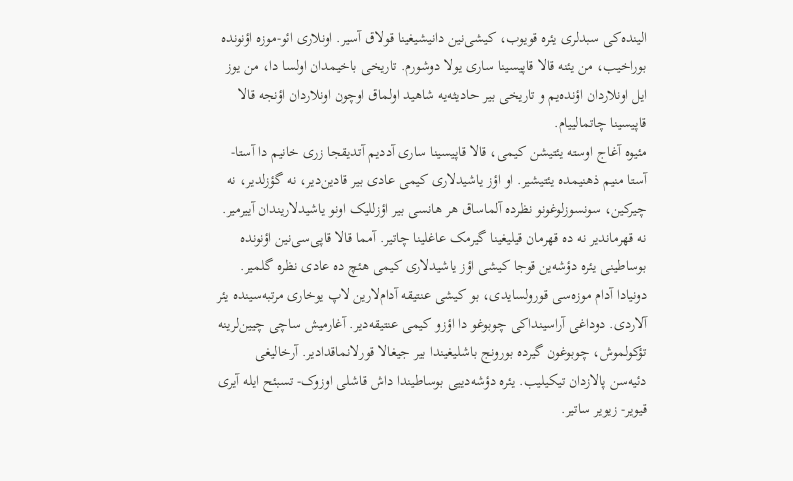الینده‌کی سبدلری یئره قویوب، کیشی‌نین دانیشیغینا قولاق آسیر. اونلاری ائو-موزه اؤنونده بوراخیب، من یئنه قالا قاپیسینا ساری یولا دوشورم. تاریخی باخیمدان اولسا دا، من یوز ایل اونلاردان اؤنده‌یم و تاریخی بیر حادیثه‌یه شاهید اولماق اوچون اونلاردان اؤنجه قالا قاپیسینا چاتمالییام.
مئیوه آغاج اوسته یئتیشن کیمی، قالا قاپیسینا ساری آددیم آتدیقجا زری خانیم دا آستا- آستا منیم ذهنیمده یئتیشیر. او‌ اؤز یاشیدلاری کیمی عادی بیر قادین‌دیر، نه گؤزلدیر، نه چیرکین، سونسوزلوغونو نظرده آلماساق هر هانسی بیر اؤزللیک اونو یاشیدلاریندان آییرمیر. نه قهرماندیر نه ده قهرمان قیلیغینا گیرمک عاغلینا چاتیر. آمما قالا قاپی‌سی‌نین اؤنونده بوساطینی یئره دؤشه‌ین قوجا کیشی اؤز یاشیدلاری کیمی هئچ ده عادی نظره گلمیر. دونیادا آدام موزه‌سی قورولسایدی، بو کیشی عنتیقه‌ آدام‌لارین لاپ یوخاری مرتبه‌سینده یئر آلاردی. دوداغی آراسینداکی چوبوغو دا اؤزو کیمی عنتیقه‌‌دیر. آغارمیش ساچی چیین‌لرینه تؤکولموش، چوبوغون گیرده بورونج باشلیغیندا بیر جیغالا قورلانماقدادیر. آرخالیغی دئیه‌سن پالازدان تیکیلیب. یئره دؤشه‌دییی بوساطیندا داش قاشلی اوزوک‌‌- تسبئح ایله آیری قیویر- زیویر ساتیر.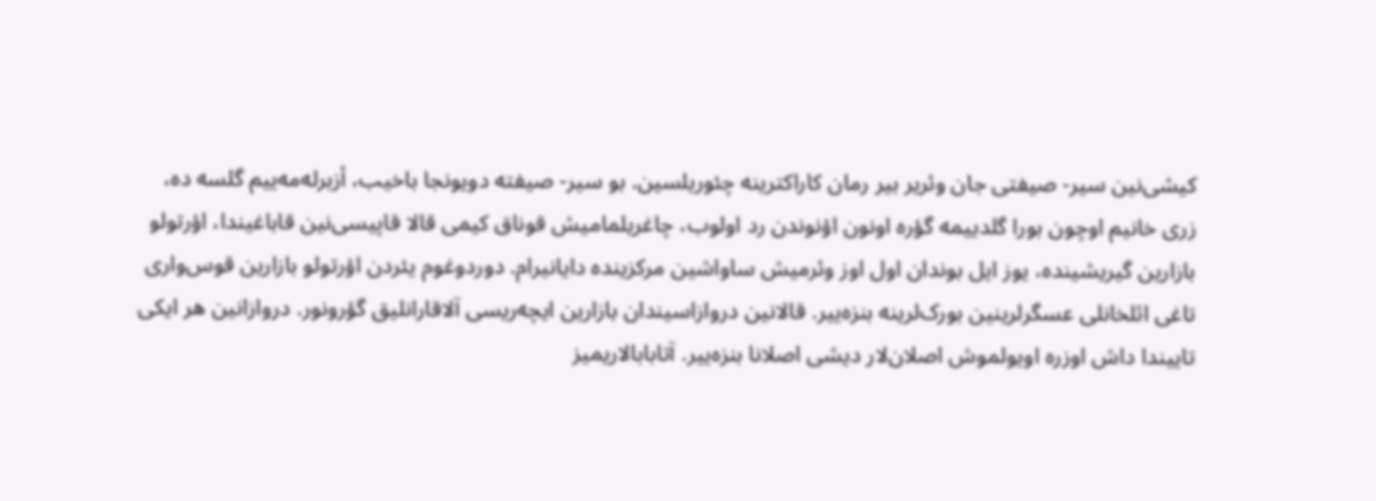کیشی‌نین سیر- صیفتی جان وئریر بیر رمان کاراکترینه چئوریلسین. بو سیر- صیفته دویونجا باخیب، أزبرله‌مه‌ییم گلسه‌ ده، زری خانیم اوچون بورا گلدییمه گؤره اونون اؤنوندن رد اولوب، چاغریلمامیش قوناق کیمی قالا قاپیسی‌نین قاباغیندا، اؤرتولو بازارین گیریشینده‌، یوز ایل بوندان اول اوز وئرمیش ساواشین مرکزینده دایانیرام. دوردوغوم یئردن اؤرتولو بازارین قوس‌واری تاغی ائلخانلی‌ عسگرلرینین بورک‌لرینه بنزه‌ییر. قالا‌نین دروازاسیندان بازارین ایچه‌ریسی آلاقارانلیق گؤرونور. دروازانین هر ایکی تاییندا داش اوزره اویولموش اصلان‌لار دیشی اصلانا بنزه‌ییر. آتابابالاریمیز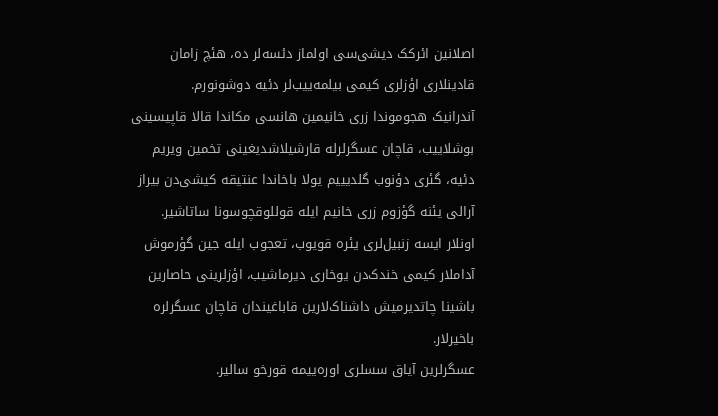اصلانین ائرکک دیشی‌سی اولماز دئسه‌لر ده، هئچ زامان قادینلاری اؤزلری کیمی بیلمه‌ییب‌لر دئیه دوشونورم.
آندرانیک هجوموندا زری خانیمین هانسی مکاندا قالا قاپیسینی بوشلاییب، قاچان عسگرلرله قارشیلاشدیغینی تخمین ویریم دئیه، گئری دؤنوب گلدیییم یولا باخاندا عنتیقه کیشی‌دن بیراز آرالی یئنه گؤزوم زری خانیم ایله قوللوقچوسونا ساتاشیر. اونلار ایسه زنبیل‌لری یئره قویوب، تعجوب ایله جین گؤرموش آداملار کیمی خندک‌دن یوخاری دیرماشیب، اؤزلرینی حاصارین باشینا چاتدیرمیش داشناک‌لارین قاباغیندان قاچان عسگرلره باخیرلار.
عسگرلرین آیاق سسلری اوره‌ییمه قورخو سالیر.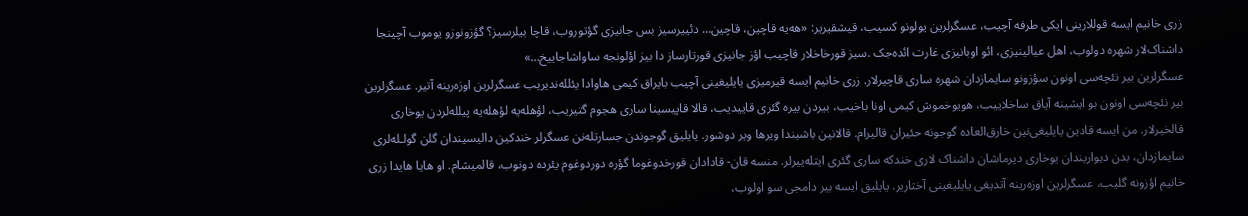زری خانیم ایسه قوللارینی ایکی طرفه آچیب، عسگرلرین یولونو کسیب، قیشقیریر: «هه‌یه قاچین، قاچین… دئییرسیز بس جانیزی گؤتوروب، قاچا بیلرسیز؟ گؤزونوزو یوموب آچینجا داشناک‌لار شهره دولوب، اهل عیالینیزی، ائو اوبانیزی غارت ائده‌جک .سیز قورخاخلار قاچیب اؤز جانیزی قورتارساز دا بیز اؤلونجه ساواشاجاییخ…»
عسگرلرین بیر نئچه‌سی اونون سؤزونو سایمازدان شهره ساری قاچیرلار. زری خانیم ایسه قیرمیزی یایلیغینی آچیب بایراق کیمی هاوادا یئلله‌ندیریب عسگرلرین اوزه‌رینه آتیر. عسگرلرین بیر نئچه‌سی اونون بو ایشینه آیاق ساخلاییب، هویوخموش کیمی اونا باخیب، بیردن بیره گئری قاییدیب، قالا قاپیسینا ساری هجوم گتیریب، لؤهله‌یه لؤهله‌یه پیلله‌لردن یوخاری قالخیرلار. من ایسه قادین یایلیغی‌نین خارق‌العاده گوجونه حئیران قالیرام. قالانین باشیندا ویرها ویر دوشور. یایلیق گوجوندن جسارتله‌نن عسگرلر خندکین دالیسیندان گلن گولـله‌لری سایمازدان، بدن‌ دیواریندان یوخاری دیرماشان داشناک لاری خندکه ساری گئری ایتله‌ییرلر. منسه قان- قادادان قورخدوغوما گؤره دوردوغوم یئرده دونوب، قالمیشام. او هایا هایدا زری خانیم اؤزونه گلیب، عسگرلرین اوزه‌رینه آتدیغی یایلیغینی آختاریر. یایلیق ایسه بیر دامجی سو اولوب،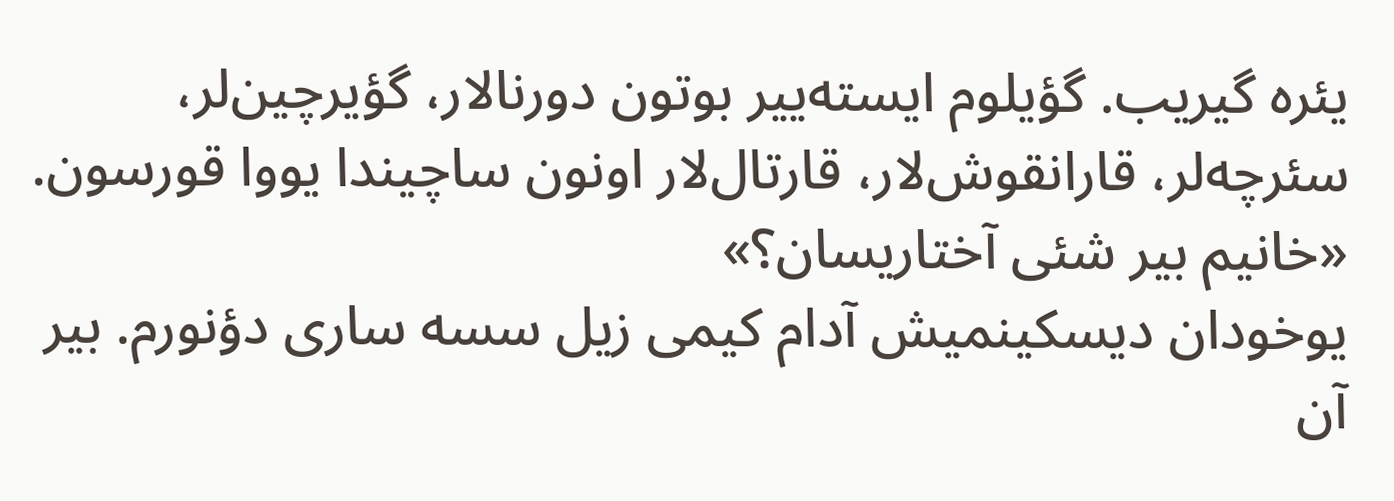یئره گیریب. گؤیلوم ایسته‌ییر بوتون دورنالار، گؤیرچین‌لر، سئرچه‌لر، قارانقوش‌لار، قارتال‌لار اونون ساچیندا یووا قورسون.
«خانیم بیر شئی آختاریسان؟»
یوخودان دیسکینمیش آدام کیمی زیل سسه ساری دؤنورم. بیر آن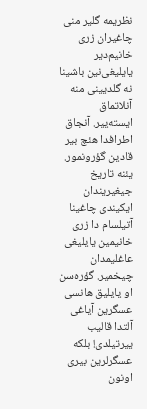نظریمه گلیر منی چاغیران زری خانیم‌دیر یایلیغی‌نین باشینا نه گلدیینی منه آنلاتماق ایسته‌ییر. آنجاق اطرافدا هئچ بیر قادین گؤرونمور. یئنه تاریخ جیغیریندان ایکیندی چاغینا آتیلسام دا زری خانیمین یایلیغی عاغلیمدان چیخمیر. گؤره‌سن او یایلیق هانسی عسگرین آیاغی آلتدا قالیب ییرتیلدی! بلکه عسگرلرین بیری اونون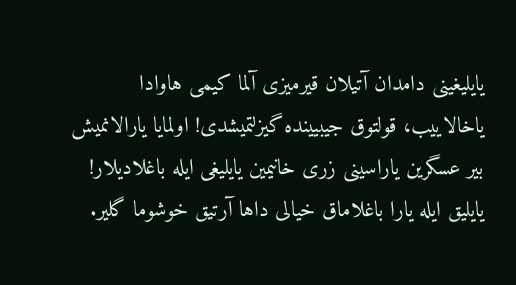یایلیغینی دامدان آتیلان قیرمیزی آلما کیمی هاوادا یاخالاییب، قولتوق جیبیینده گیزلتمیشدی! اولمایا یارالانمیش بیر عسگرین یاراسینی زری‌ خانیمین یایلیغی ایله باغلادیلار! یایلیق ایله یارا باغلاماق خیالی داها آرتیق خوشوما گلیر.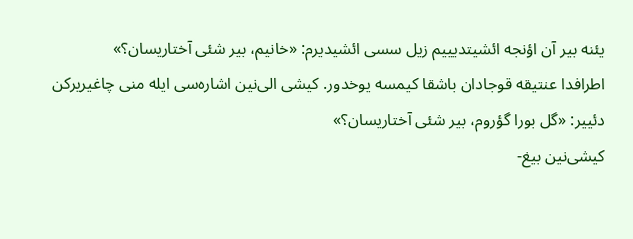یئنه بیر آن اؤنجه ائشیتدیییم زیل سسی ائشیدیرم: «خانیم، بیر شئی آختاریسان؟»
اطرافدا عنتیقه قوجادان باشقا کیمسه یوخدور. کیشی الی‌نین اشاره‌سی ایله منی چاغیریرکن دئییر: «گل بورا گؤروم، بیر شئی آختاریسان؟»
کیشی‌نین بیغ-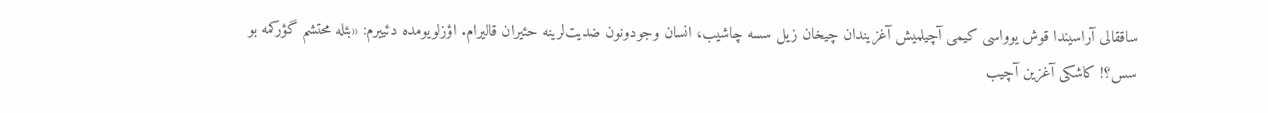ساققالی آراسیندا قوش یوواسی کیمی آچیلمیش آغزیندان چیخان زیل سسه چاشیب، انسان وجودونون ضدیت‌لرینه حئیران قالیرام. اؤزلویومده دئییرم: «بئله محتشم گؤرکمه بو سس؟! کاشکی آغزین آچیب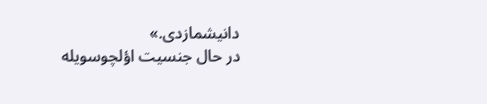دانیشمازدی.»
در حال جنسیت اؤلچوسویله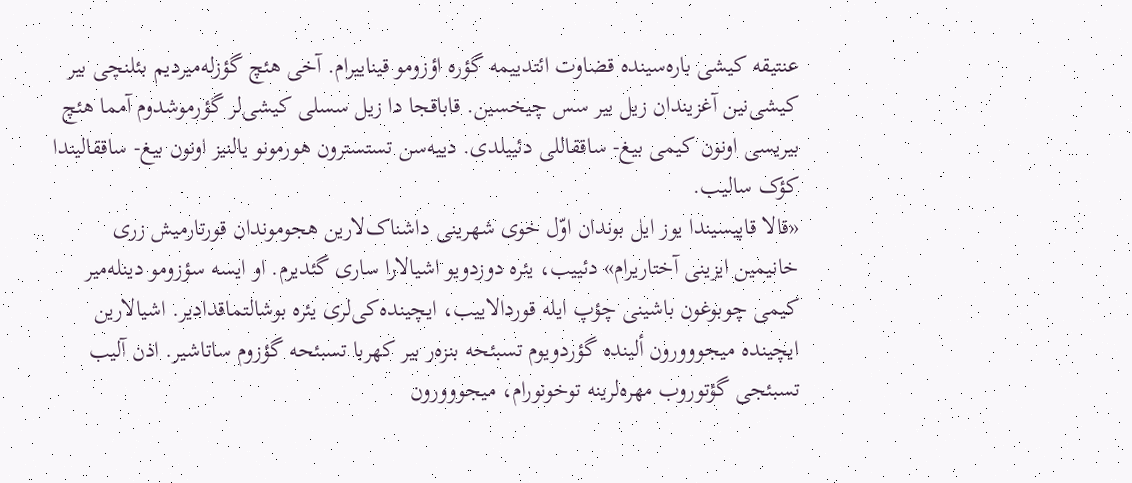عنتیقه کیشی باره‌سینده قضاوت ائتدییمه گؤره اؤزومو قیناییرام. آخی هئچ گؤزله‌میردیم بئلنچی بیر کیشی‌نین آغزیندان زیل بیر سس چیخسین. قاباقجا دا زیل سسلی کیشی‌لر گؤرموشدوم آمما هئچ بیریسی اونون کیمی بیغ- ساققاللی دئییلدی. دییه‌سن تستسترون هورمونو یالنیز اونون بیغ- ساققالیندا کؤک سالیب.
«قالا قاپیسیندا یوز ایل بوندان اوّل خوی شهرینی داشناک‌لارین هجوموندان قورتارمیش زری خانیمین ایزینی آختاریرام» دئییب، یئره دوزدویو اشیالارا ساری گئدیرم. او ایسه سؤزومو دینله‌میر کیمی چوبوغون باشینی چؤپ ایله قوردالاییب، ایچینده‌کی‌لری یئره بوشالتماقدادیر. اشیالارین ایچینده میجووورون ألینده گؤردویوم تسبئحه بنزه‌ر بیر کهربا تسبئحه گؤزوم ساتاشیر. اذن آلیب تسبئجی گؤتوروب مهره‌لرینه توخونورام، میجووورون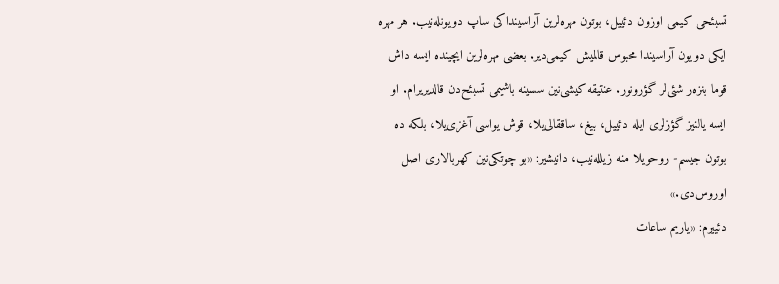تسبئحی کیمی اوزون دئییل، بوتون مهره‌لرین آراسینداکی ساپ دویونله‌نیب. هر مهره‌ ایکی دویون آراسیندا محبوس قالمیش کیمی‌دیر. بعضی مهره‌‌لرین ایچینده ایسه داش قوما بنزه‌ر شئی‌لر گؤرونور. عنتیقه کیشی‌نین سسینه باشیمی تسبئح‌دن قالدیریرام. او ایسه یالنیز گؤزلری ایله دئییل، بیغ، ساققالی‌یلا، قوش یواسی آغزی‌یلا، بلکه ده بوتون جیسم- روحویلا منه زیلله‌نیب، دانیشیر: «بو چوتکی‌نین کهربالاری اصل اوروس‌دی.»
دئییرم: «یاریم ساعات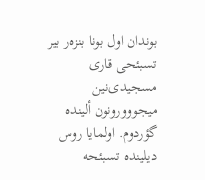بوندان اول بونا بنزه‌ر بیر تسبئحی قاری مسجیدی‌نین میجووورونون ألینده گؤردوم. اولمایا روس دیلینده تسبئحه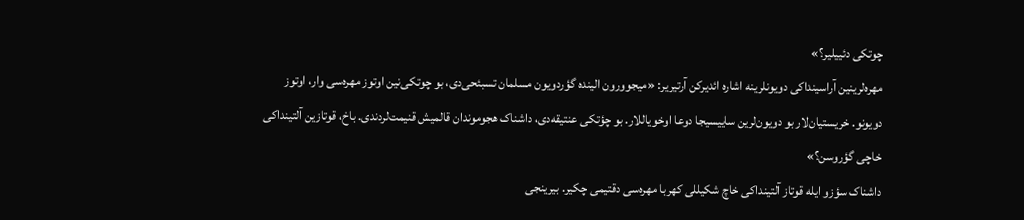چوتکی دئییلیر؟»
مهره‌لرینین آراسینداکی دویونلرینه اشاره ائدیرکن آرتیریر: «میجوورون الینده گؤردویون مسلمان تسبئحی‌دی، بو چوتکی‌نین اوتوز مهره‌سی وار، اوتوز دویونو. خریستیان‌لار بو دویون‌لرین ساییسیجا دوعا اوخویاللار. بو چؤتکی عنتیقه‌دی، داشناک هجوموندان قالمیش قنیمت‌لردندی. باخ، قوتازین آلتینداکی خاچی گؤروسن؟»
داشناک سؤزو ایله قوتاز آلتینداکی خاچ شکیللی کهربا مهره‌سی دقتیمی چکیر. بیرینجی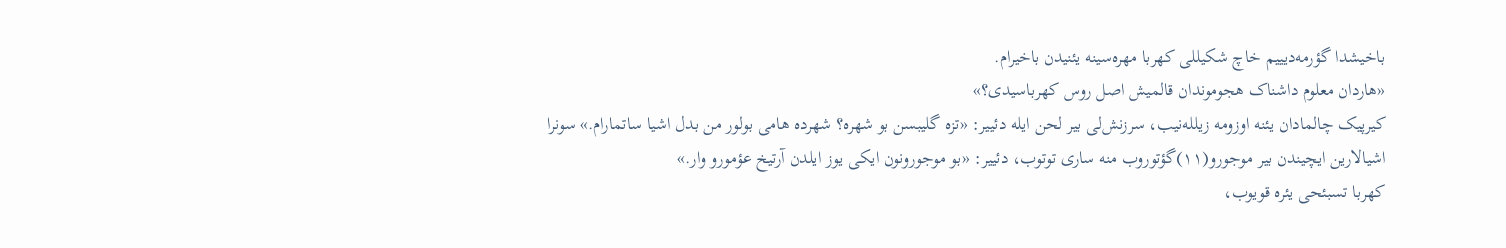باخیشدا گؤرمه‌دیییم خاچ شکیللی کهربا مهره‌سینه یئنیدن باخیرام.
«هاردان معلوم داشناک هجوموندان قالمیش اصل روس کهرباسیدی؟»
کیرپیک چالمادان یئنه اوزومه زیلله‌نیب، سرزنش‌لی بیر لحن ایله دئییر: «تزه گلیبسن بو شهره؟ شهرده هامی بولور من بدل اشیا ساتمارام.» سونرا اشیالارین ایچیندن بیر موجورو(۱۱)گؤتوروب منه ساری توتوب، دئییر: «بو موجورونون ایکی یوز ایلدن آرتیخ عؤمورو وار.»
کهربا تسبئحی یئره قویوب،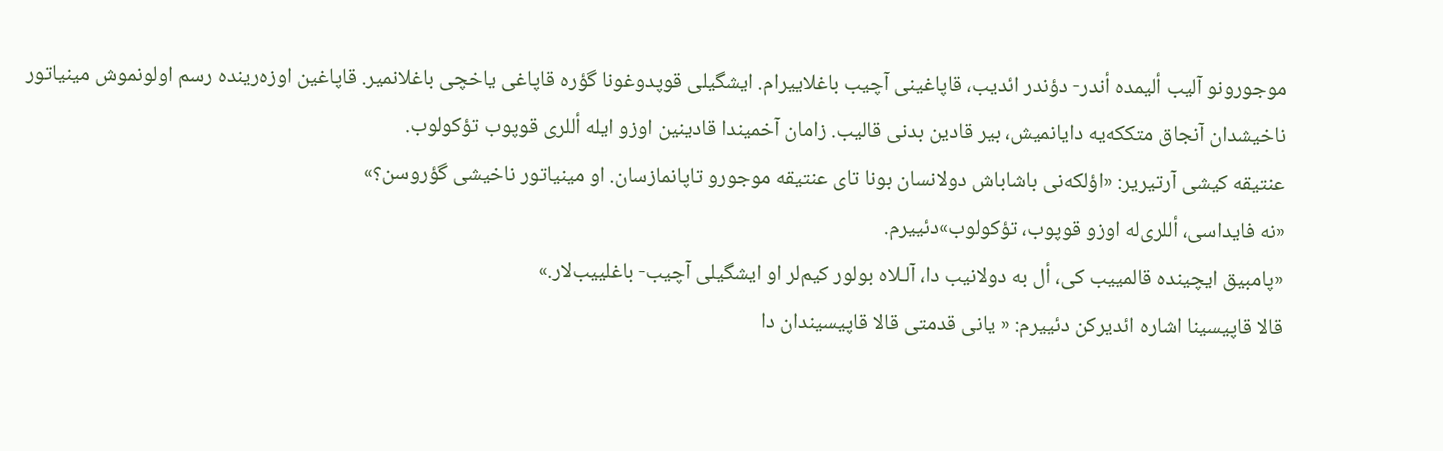موجورونو آلیب ألیمده أندر- دؤندر ائدیب، قاپاغینی آچیب باغلاییرام. ایشگیلی قوپدوغونا گؤره قاپاغی یاخچی باغلانمیر. قاپاغین اوزه‌رینده رسم اولونموش مینیاتور ناخیشدان آنجاق متککه‌یه دایانمیش، بیر قادین بدنی قالیب. زامان آخمیندا قادینین اوزو ایله أللری قوپوب تؤکولوب.
عنتیقه کیشی آرتیریر: «اؤلکه‌نی باشاباش دولانسان بونا تای عنتیقه موجورو تاپانمازسان. او مینیاتور ناخیشی گؤروسن؟»
«نه فایداسی، أللری‌له اوزو قوپوب، تؤکولوب»دئییرم.
«پامبیق ایچینده قالمییب کی، أل به دولانیب دا، آلـلاه بولور کیم‌لر او ایشگیلی آچیب- باغلییب‌لار.»
قالا قاپیسینا اشاره ائدیرکن دئییرم: « یانی قدمتی قالا قاپیسیندان دا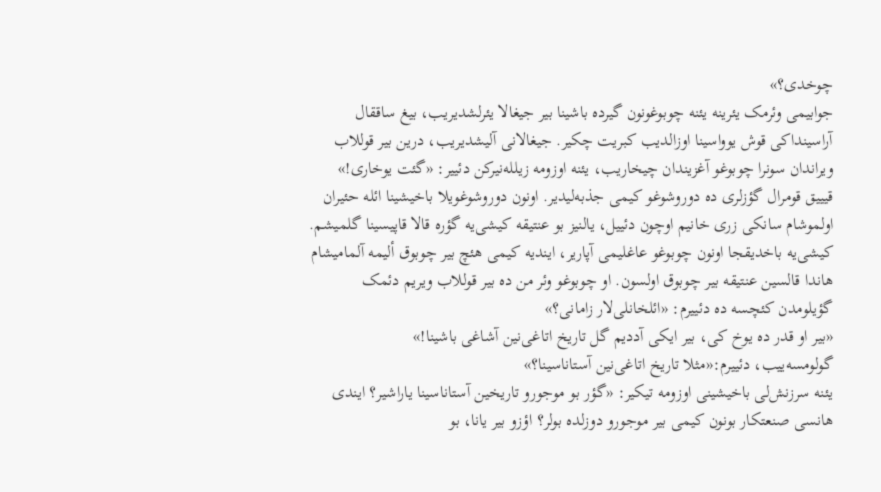چوخدی؟»
جوابیمی وئرمک یئرینه یئنه چوبوغونون گیرده باشینا بیر جیغالا یئرلشدیریب، بیغ ساققال آراسینداکی قوش یوواسینا اوزالدیب کبریت چکیر. جیغالانی آلیشدیریب، درین بیر قوللاب ویراندان سونرا چوبوغو آغزیندان چیخاریب، یئنه اوزومه زیلله‌نیرکن دئییر: «گئت یوخاری!»
قیییق قومرال گؤزلری ده دوروشوغو کیمی جذبه‌لیدیر. اونون دوروشوغویلا باخیشینا ائله حئیران اولموشام سانکی زری خانیم اوچون دئییل، یالنیز بو عنتیقه کیشی‌‌یه گؤره قالا قاپیسینا گلمیشم. کیشی‌یه باخدیقجا اونون چوبوغو عاغلیمی آپاریر، ایندیه کیمی هئچ بیر چوبوق ألیمه آلمامیشام هاندا قالسین عنتیقه بیر چوبوق اولسون. او چوبوغو وئر من ده بیر قوللاب ویریم دئمک گؤیلومدن کئچسه ده دئییرم: «ائلخانلی‌لار زامانی؟»
«بیر او قدر ده یوخ کی، بیر ایکی آددیم گل تاریخ اتاغی‌نین آشاغی باشینا!»
گولومسه‌ییب، دئییرم:«مثلا تاریخ اتاغی‌نین آستاناسینا؟»
یئنه سرزنش‌لی باخیشینی اوزومه تیکیر: «گؤر بو موجورو تاریخین آستاناسینا یاراشیر؟ ایندی هانسی صنعتکار بونون کیمی بیر موجورو دوزلده‌ بولر؟ اؤزو بیر یانا، بو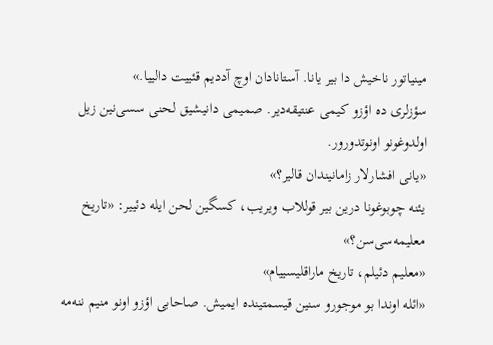مینیاتور ناخیش دا بیر یانا. آستانادان اوچ آددیم قئییت دالییا.»
سؤزلری ده اؤزو کیمی عنتیقه‌دیر. صمیمی دانیشیق لحنی سسی‌نین زیل اولدوغونو اونوتدورور.
«یانی افشار‌لار زامانیندان قالیر؟»
یئنه چوبوغونا درین بیر قوللاب ویریب، کسگین لحن ایله دئییر: «تاریخ معلیمه‌سی‌سن؟»
«معلیم دئیلم، تاریخ‌‌ ماراقلیسییام»
«ائله اوندا بو موجورو سنین قیسمتینده‌ ایمیش. صاحابی اؤزو اونو منیم ننه‌مه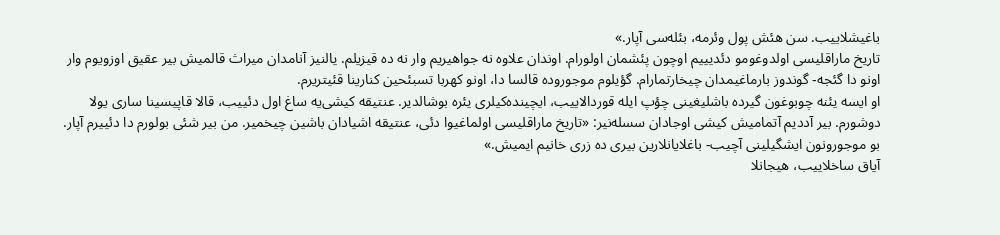باغیشلاییب. سن هئش پول وئرمه، بئله‌سی آپار.»
تاریخ ماراقلیسی اولدوغومو دئدیییم اوچون پئشمان اولورام. اوندان علاوه نه جواهیریم وار نه ده قیزیلم. یالنیز آنامدان میراث قالمیش بیر عقیق اوزویوم وار اونو دا گئجه‌- گوندوز بارماغیمدان چیخارتمارام. گؤیلوم موجوروده قالسا دا، اونو کهربا تسبئحین کنارینا قئیتریرم.
او ایسه یئنه چوبوغون گیرده باشلیغینی چؤپ ایله قوردالاییب، ایچینده‌کیلری یئره بوشالدیر. عنتیقه کیشی‌یه ساغ اول دئییب، قالا قاپیسینا ساری یولا دوشورم. بیر آددیم آتمامیش کیشی اوجادان سسله‌نیر: «تاریخ ماراقلیسی اولماغیوا دئی، عنتیقه اشیادان باشین چیخمیر. من بیر شئی بولورم دا دئییرم آپار. بو موجورونون ایشگیلینی آچیب- باغلایانلارین بیری ده زری خانیم ایمیش.»
آیاق ساخلاییب، هیجانلا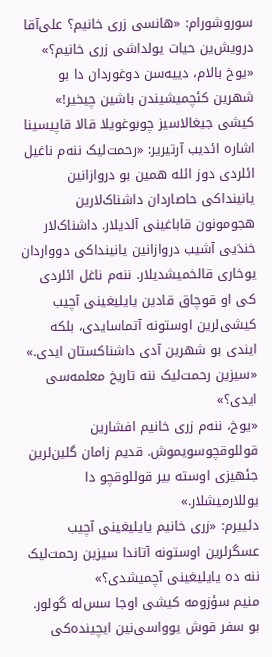سوروشورام: «هانسی زری خانیم؟ علی‌آقا درویش‌ین حیات یولداشی زری خانیم؟»
«یوخ بالام، دییه‌سن دوغوردان دا بو شهرین کئچمیشیندن باشین چیخیر!»
کیشی جیغالاسیز چوبوغویلا قالا قاپیسینا اشاره ائدیب آرتیریر: «رحمت‌لیک ننه‌م ناغیل ائلردی دوز ائله همین بو دروازانین یانینداکی حاصاردان داشناک‌لارین هجومونون قاباغینی آلدیلار. داشناک‌لار خندَیی آشیب دروازانین یانینداکی دوواردان یوخاری قالخمیشدیلار. ننه‌م ناغل ائلردی کی او قوچاق قادین یایلیغینی آچیب کیشی‌لرین اوستونه آتماسایدی، بلکه ایندی بو شهرین آدی داشناکستان‌ ایدی.»
«سیزین رحمت‌لیک ننه تاریخ معلمه‌سی ایدی؟»
«یوخ، ننه‌م زری خانیم افشارین قوللوقچوسویموش. قدیم زامان گلین‌لرین جئهیزی اوسته بیر قوللوقچو دا یوللارمیشلار.»
دئییرم: «زری خانیم یایلیغینی آچیب عسگرلرین اوستونه آتاندا سیزین رحمت‌لیک ننه ده یایلیغینی آچمیشدی؟»
منیم سؤزومه کیشی‌ اوجا سس‌له گولور. بو سفر قوش یوواسی‌نین ایچینده‌کی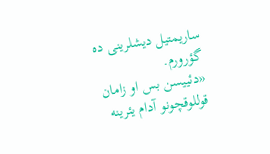ساریمتیل دیشلرینی ده گؤرورم.
«دئییسن بس او زامان قوللوقچونو آدام یئرینه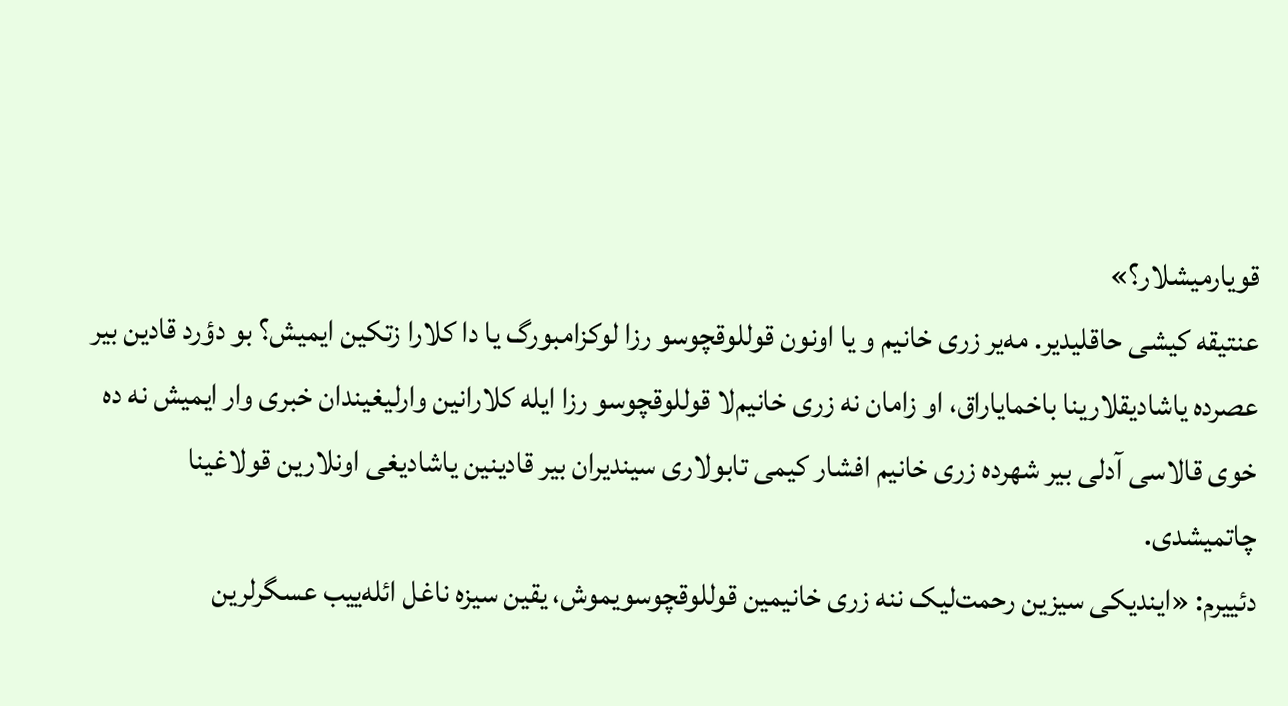قویارمیشلار؟»
عنتیقه کیشی حاقلیدیر. مه‌یر زری خانیم و یا اونون قوللوقچوسو رزا لوکزامبورگ‌ یا دا کلارا زتکین ایمیش؟ بو دؤرد قادین بیر عصرده یاشادیقلارینا باخمایاراق، او زامان نه زری خانیم‌لا قوللوقچوسو رزا ایله کلارانین وارلیغیندان خبری وار ایمیش نه ده خوی قالاسی آدلی بیر شهرده زری خانیم افشار کیمی تابولاری سیندیران بیر قادینین یاشادیغی اونلارین قولاغینا چاتمیشدی.
دئییرم: «ایندیکی سیزین رحمت‌لیک ننه زری خانیمین قوللوقچوسویموش، یقین سیزه ناغل ائله‌ییب عسگرلرین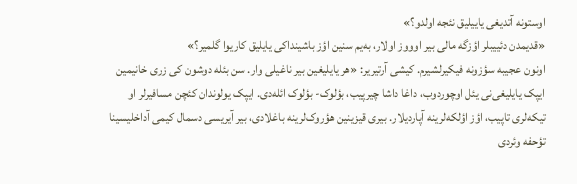اوستونه آتدیغی یاییلیق نئجه اولدو؟»
«قدیمدن دئییبلر اؤزگه‌ مالی بیر اوووز اولار، به‌یم سنین اؤز باشینداکی یایلیق کاریوا گلمیر؟»
اونون عجیبه سؤزونه فیکیرلشیرم. کیشی آرتیریر: «هر یایلیغین بیر ناغیلی وار. سن بئله دوشون کی زری خانیمین ایپک یایلیغی‌نی یئل اوچوردوب، داغا داشا چیرپیب، بؤلوک- بؤلوک ائله‌دی. ایپک یولوندان کئچن مسافیرلر او تیکه‌لری تاپیب، اؤز اؤلکه‌لرینه آپاردیلار. بیری قیزینین هؤروک‌لرینه باغلادی، بیر آیریسی دسمال کیمی آداخلیسینا تؤحفه وئردی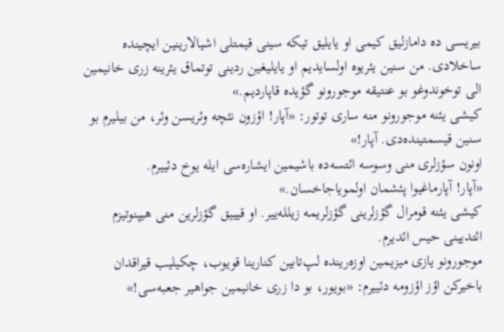بیریسی ده دامازلیق کیمی او یایلیق تیکه سینی قیمتلی اشیالارینین ایچینده ساخلادی. من سنین یئریوه اولسایدیم او یایلیغین ردینی توتماق یئرینه زری خانیمین الی توخوندوغو بو عنتیقه موجورونو گؤیده قاپاردیم.»
کیشی یئنه موجورونو منه ساری توتور: «آپار! اؤزون نئچه وئریسن وئر، من بیلیرم بو سنین قیسمتینده‌دی. آپار!»
اونون سؤزلری منی وسوسه ائتسه‌ده باشیمین ایشاره‌سی ایله یوخ دئییرم.
«آپار! آپارماغیوا پئشمان اولمویاجاخسان.»
کیشی یئنه قومرال گؤزلرینی گؤزلریمه زیلله‌ییر. او قیییق گؤزلرین منی هیپنوتیزم ائتدیینی حیس ائدیرم.
موجورونو یازی میزیمین اوزه‌رینده لپ‌تابین کنارینا قویوب، چکیلیب قیراقدان باخیرکن اؤز اؤزومه دئییرم: «بویور، بو دا زری خانیمین جواهیر جعبه‌سی!»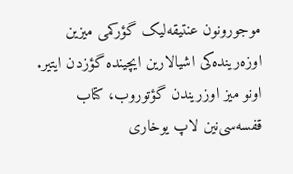موجورونون عنتیقه‌لیک گؤرکمی میزین اوزه‌رینده‌کی اشیالارین ایچینده گؤزدن ایتیر. اونو میز اوزریندن گؤتوروب، کتاب قفسه‌سی‌نین لاپ یوخاری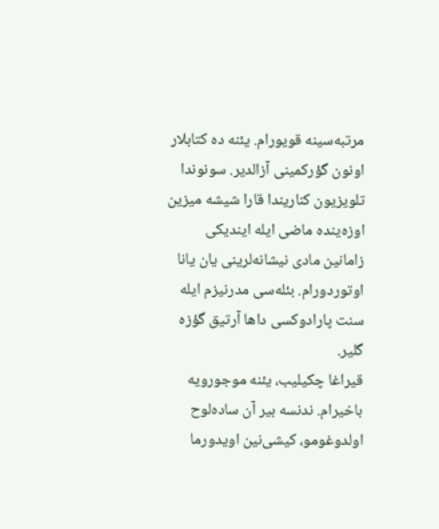مرتبه‌سینه قویورام. یئنه ده کتابلار اونون گؤرکمینی آزالدیر. سونوندا تلویزیون کناریندا قارا شیشه میزین اوزه‌ینده ماضی ایله ایندیکی زامانین مادی نیشانه‌لرینی یان یانا اوتوردورام. بئله‌سی مدرنیزم ایله سنت پارادوکسی داها آرتیق گؤزه گلیر.
قیراغا چکیلیب، یئنه موجورویه باخیرام. ندنسه بیر آن ساده‌لوح اولدوغومو، کیشی‌نین اویدورما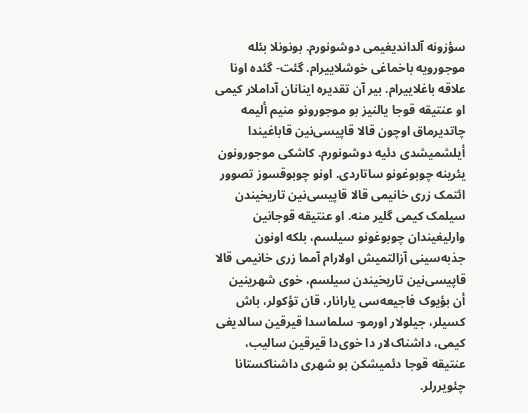سؤزونه آلداندیغیمی دوشونورم. بونونلا بئله موجورویه باخماغی خوشلاییرام. گئت- گئده اونا علاقه باغلاییرام. بیر آن تقدیره اینانان آداملار کیمی او عنتیقه قوجا یالنیز بو موجورونو منیم ألیمه چاتدیرماق اوچون قالا قاپیسی‌نین قاباغیندا أیلشمیشدی دئیه دوشونورم. کاشکی موجورونون یئرینه چوبوغونو ساتاردی. اونو چوبوقسوز تصوور ائتمک زری خانیمی قالا قاپیسی‌نین تاریخیندن سیلمک کیمی‌ گلیر منه. او عنتیقه قوجانین وارلیغیندان چوبوغونو سیلسم، بلکه اونون جذبه‌سینی آزالتمیش اولارام آمما زری خانیمی قالا قاپیسی‌نین تاریخیندن سیلسم، خوی شهرینین أن بؤیوک فاجیعه‌سی یارانار، قان تؤکولر، باش کسیلر، جیلولار اورمو- سلماسدا قیرقین سالدیغی کیمی، داشناک‌لار دا خوی‌دا قیرقین سالیب، عنتیقه قوجا دئمیشکن بو شهری داشناکستانا چئویررلر.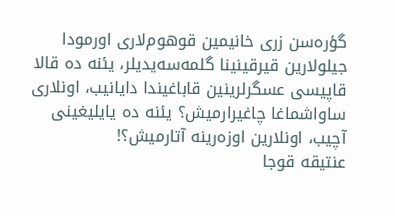گؤره‌سن زری خانیمین قوهوم‌لاری اورمودا جیلولارین قیرقینینا گلمه‌سه‌یدیلر، یئنه ده قالا قاپیسی عسگرلرینین قاباغیندا دایانیب، اونلاری ساواشماغا چاغیرارمیش؟ یئنه ده یایلیغینی آچیب، اونلارین اوزه‌رینه آتارمیش؟!
عنتیقه قوجا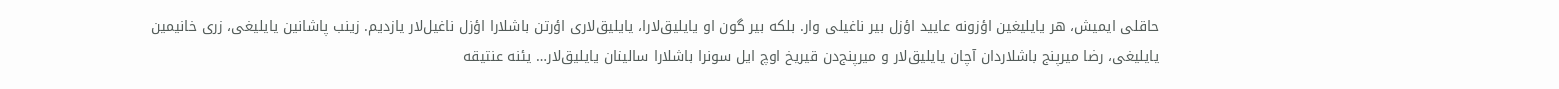حاقلی ایمیش، هر یایلیغین اؤزونه عایید اؤزل بیر ناغیلی وار. بلکه بیر گون او یایلیق‌لارا، یایلیق‌لاری اؤرتن باشلارا اؤزل ناغیل‌لار یازدیم. زینب پاشانین یایلیغی، زری خانیمین یایلیغی، رضا میرپنج باشلاردان آچان یایلیق‌لار و میرپنج‌دن قیریخ اوچ ایل سونرا باشلارا سالینان یایلیق‌لار… یئنه عنتیقه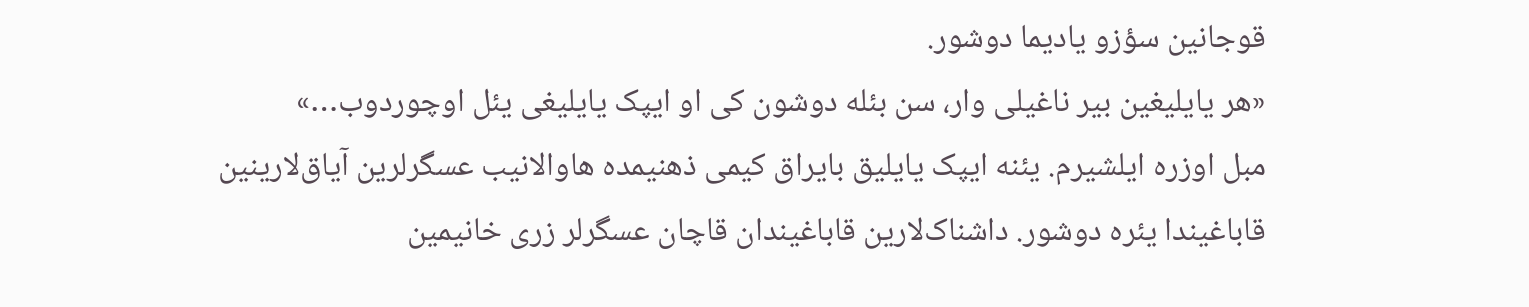قوجانین سؤزو یادیما دوشور.
«هر یایلیغین بیر ناغیلی وار، سن بئله دوشون کی او ایپک یایلیغی یئل اوچوردوب…»
مبل اوزره ایلشیرم. یئنه ایپک یایلیق بایراق کیمی ذهنیمده هاوالانیب عسگرلرین آیاق‌لارینین قاباغیندا یئره دوشور. داشناک‌لارین قاباغیندان قاچان عسگرلر زری‌ خانیمین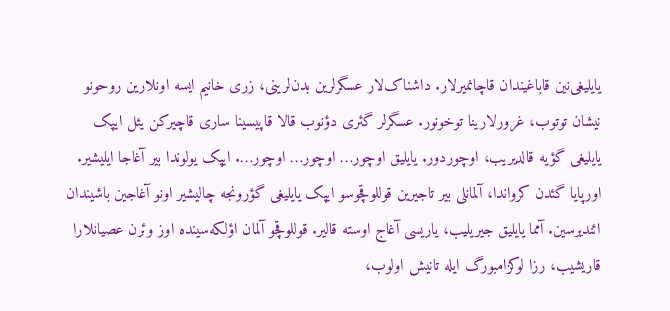یایلیغی‌نین قاباغیندان قاچانمیرلار. داشناک‌لار عسگرلرین بدن‌لرینی، زری خانیم ایسه اونلارین روحونو نیشان توتوب، غرورلارینا توخونور. عسگرلر گئری دؤنوب قالا قاپیسینا ساری قاچیرکن یئل ایپک یایلیغی گؤیه قالدیریب، اوچوردور. یایلیق اوچور… اوچور… اوچور…. ایپک یولوندا بیر آغاجا ایلیشیر. اورپایا گئدن کرواندا، آلمانلی بیر تاجیرین قوللوقچوسو ایپک یایلیغی گؤرونجه چالیشیر اونو آغاجین باشیندان ائندیرسین. آمما یایلیق جیریلیب، یاریسی آغاج اوسته قالیر. قوللوقچو آلمان اؤلکه‌سینده اوز وئرن عصیانلارا قاریشیب، رزا لوکزامبورگ ایله تانیش اولوب،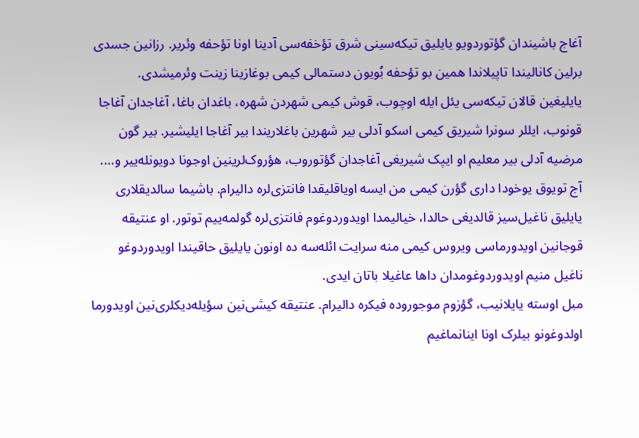آغاج باشیندان گؤتوردویو یایلیق تیکه‌سینی شرق تؤخفه‌سی آدینا اونا تؤحفه وئریر. رزانین جسدی برلین کانالیندا تاپیلاندا همین بو تؤحفه بُویون دستمالی کیمی بوغازینا زینت وئرمیشدی.
یایلیغین قالان تیکه‌سی یئل ایله اوچوب، قوش کیمی شهردن شهره، باغدان باغا، آغاجدان آغاجا قونوب، ایللر سونرا شیریق کیمی اسکو آدلی بیر شهرین باغلاریندا بیر آغاجا ایلیشیر. بیر گون مرضیه آدلی بیر معلیم او ایپک شیریغی آغاجدان گؤتوروب، هؤروک‌لرینین اوجونا دویونله‌ییر و….
آج تویوق یوخودا داری گؤرن کیمی من ایسه اویاقلیقدا فانتزی‌لره دالیرام. باشیما سالدیقلاری یایلیق ناغیل‌سیز قالدیغی حالدا، خیالیمدا اویدوردوغوم فانتزی‌لره گولمه‌ییم توتور. او عنتیقه قوجانین اویدورماسی ویروس کیمی منه سرایت ائله‌سه ده اونون یایلیق حاقیندا اویدوردوغو ناغیل منیم اویدوردوغومدان داها عاغیلا باتان ایدی.
مبل اوسته یایلانیب، گؤزوم موجوروده فیکره دالیرام. عنتیقه کیشی‌نین سؤیله‌دیکلری‌نین اویدورما اولدوغونو بیلرک اونا اینانماغیم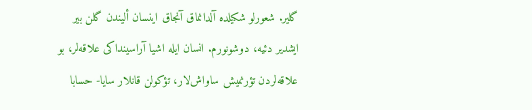گلیر. شعورلو شکیلده آلدانماق آنجاق اینسان ألیندن گلن بیر ایشدیر دئیه، دوشونورم. انسان ایله اشیا آراسینداکی علاقه‌لر، بو علاقه‌لردن تؤرنمیش ساواش‌لار، تؤکولن قانلار سایا- حسابا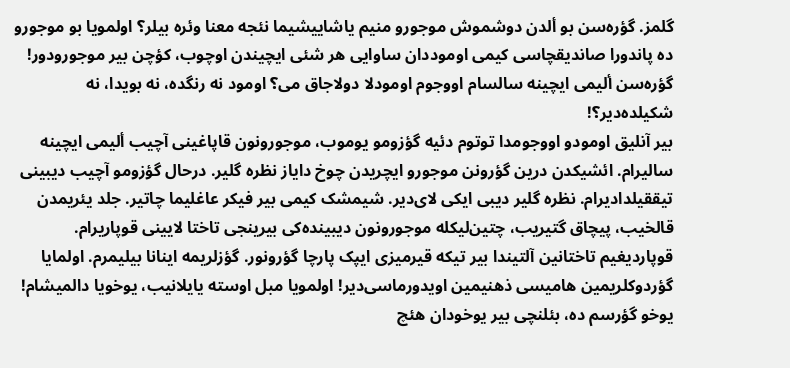گلمز. گؤره‌سن بو ألدن دوشموش موجورو‌ منیم یاشاییشیما نئجه معنا وئره بیلر؟ اولمویا بو موجورو ده پاندورا صاندیقچاسی کیمی اوموددان ساوایی هر شئی ایچیندن اوچوب، کؤچن بیر موجورودور! گؤره‌سن ألیمی ایچینه سالسام اووجوم اومودلا دولاجاق می؟ اومود نه رنگده‌، نه بویدا، نه شکیلده‌دیر؟!
بیر آنلیق اومودو اووجومدا توتوم دئیه گؤزومو یوموب، موجورونون قاپاغینی آچیب ألیمی ایچینه سالیرام. ائشیکدن درین گؤرونن موجورو ایچریدن چوخ دایاز نظره گلیر. درحال گؤزومو آچیب دیبینی تیققیلدادیرام. نظره گلیر دیبی ایکی لای‌دیر. شیمشک کیمی بیر فیکر عاغلیما چاتیر. جلد یئریمدن قالخیب، پیچاق گتیریب، چتین‌لیکله موجورونون دیبینده‌کی بیرینجی تاختا لایینی قوپاریرام. قوپاردیغیم تاختانین آلتیندا بیر تیکه قیرمیزی ایپک پارچا گؤرونور. گؤزلریمه اینانا بیلیمرم. اولمایا گؤردوکلریمین هامیسی ذهنیمین اویدورماسی‌دیر! اولمویا مبل اوسته یایلانیب، یوخویا دالمیشام! یوخو گؤرسم ده، بئلنچی بیر یوخودان هئچ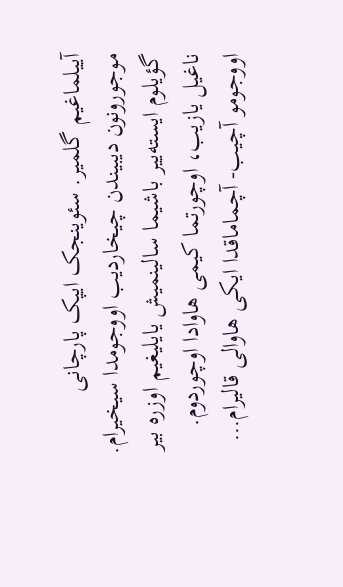آییلماغیم گلمیر. سئوینجک ایپک پارچانی موجورونون دیبیندن چیخاردیب اووجومدا سیخیرام. گؤیلوم ایسته‌ییر باشیما سالینمیش یایلیغیم اوزره بیر ناغیل یازیب، اوچورتما کیمی هاوادا اوچوردوم. اووجومو آچیب- آچماماقدا ایکی هاوالی قالیرام…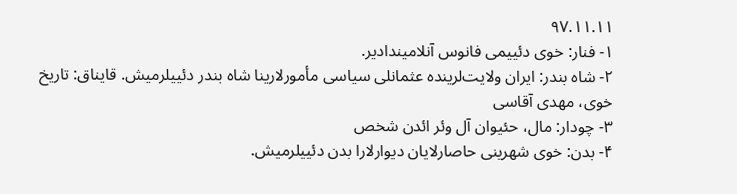۹۷.۱۱.۱۱
۱- فنار: خوی دئییمی فانوس آنلامیندادیر.
۲- شاه بندر: ایران ولایت‌لرینده عثمانلی سیاسی مأمورلارینا شاه بندر دئییلرمیش. قایناق: تاریخ خوی، مهدی آقاسی
۳- چودار: مال، حئیوان آل وئر ائدن شخص
۴- بدن: خوی شهرینی حاصارلایان دیوارلارا بدن دئییلرمیش.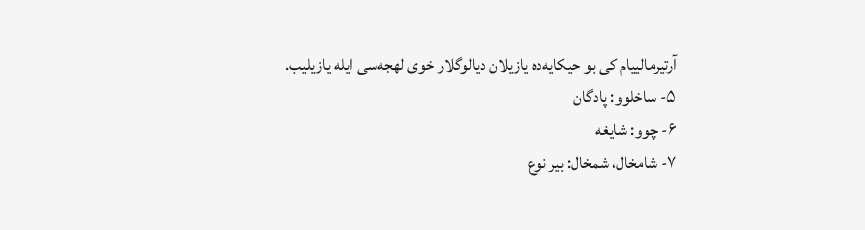آرتیرمالییام کی بو حیکایه‌ده یازیلان دیالوگلار خوی لهجه‌سی ایله یازیلیب.
۵- ساخلوو: پادگان
۶- چوو: شایغه
۷- شامخال، شمخال: بیر نوع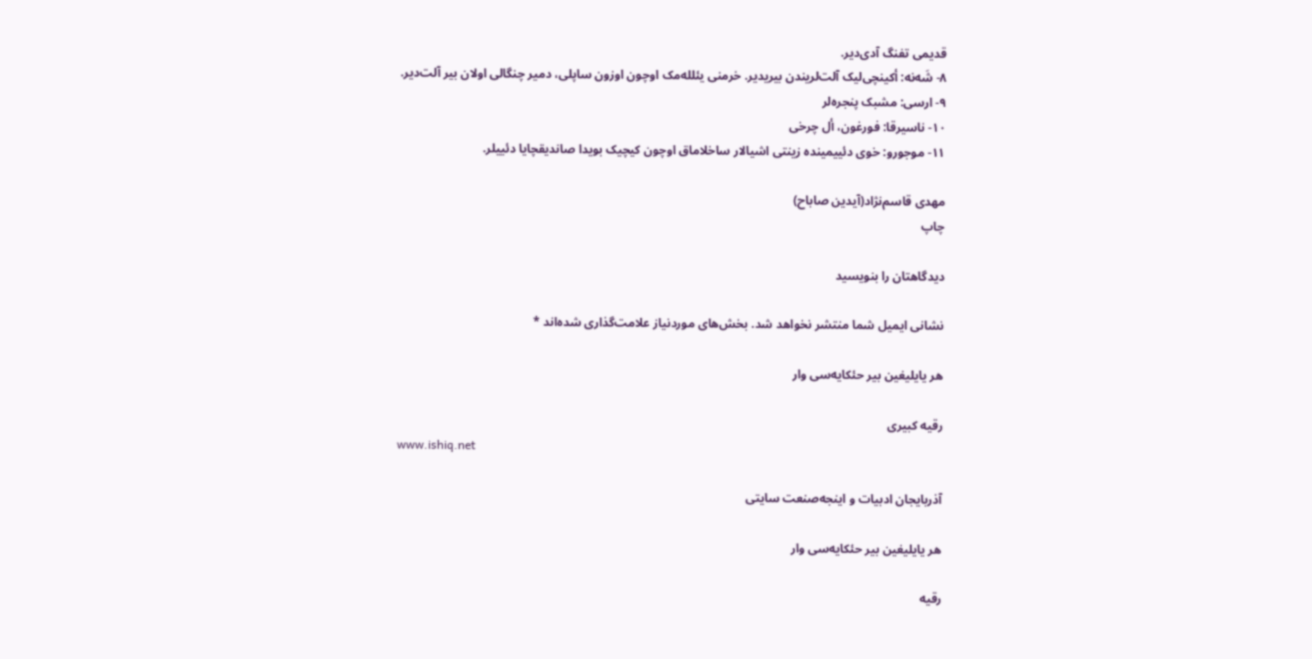قدیمی تفنگ آدی‌دیر.
۸- شَه‌نه: أکینچی‌لیک آلت‌لریندن بیریدیر. خرمنی یئلله‌مک اوچون اوزون ساپلی، دمیر چنگالی اولان بیر آلت‌‌دیر.
۹- ارسی: مشبک پنجره‌لر
۱۰- ناسیرقا: فورغون، أل چرخی
۱۱- موجورو: خوی دئییمینده زینتی اشیالار ساخلاماق اوچون کیچیک بویدا صاندیقچایا دئییلر.

مهدی قاسم‌نژاد(آیدین صاباح)
چاپ

دیدگاهتان را بنویسید

نشانی ایمیل شما منتشر نخواهد شد. بخش‌های موردنیاز علامت‌گذاری شده‌اند *

هر یایلیغین بیر حئکایه‌سی وار

رقیه کبیری
www.ishiq.net

آذربایجان ادبیات و اینجه‌صنعت سایتی

هر یایلیغین بیر حئکایه‌سی وار

رقیه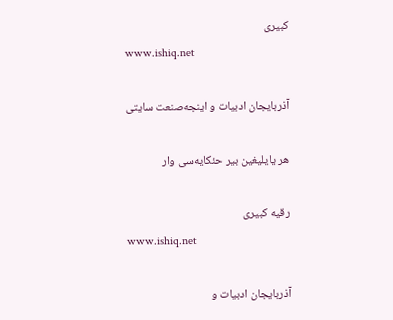کبیری
www.ishiq.net

آذربایجان ادبیات و اینجه‌صنعت سایتی

هر یایلیغین بیر حئکایه‌سی وار

رقیه کبیری
www.ishiq.net

آذربایجان ادبیات و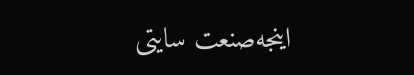اینجه‌صنعت سایتی